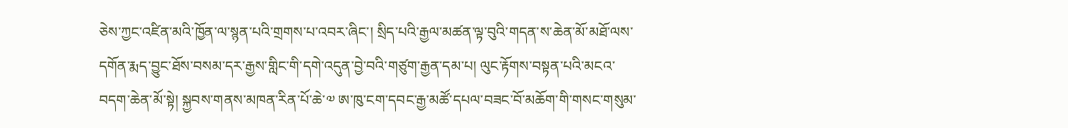ཅེས་ཀྱང་འཛིན་མའི་ཁྱོན་ལ་སྙན་པའི་གྲགས་པ་འབར་ཞིང་། སྲིད་པའི་རྒྱལ་མཚན་ལྟ་བུའི་གདན་ས་ཆེན་མོ་མཐོ་ལས་དགོན་རྨད་བྱུང་ཐོས་བསམ་དར་རྒྱས་གླིང་གི་དགེ་འདུན་བྱེ་བའི་གཙུག་རྒྱན་དམ་པ། ལུང་རྟོགས་བསྟན་པའི་མངའ་བདག་ཆེན་མོ་སྟེ། སྐྱབས་གནས་མཁན་རིན་པོ་ཆེ་༧ ཨ་ཁུ་ངག་དབང་རྒྱ་མཚོ་དཔལ་བཟང་བོ་མཆོག་གི་གསང་གསུམ་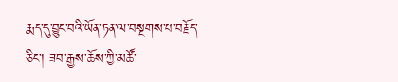རྨད་དུ་བྱུང་བའི་ཡོན་ཏན་ལ་བསྔགས་པ་བརྗོད་ཅིང་། ཟབ་རྒྱས་ཆོས་ཀྱི་མཚོ་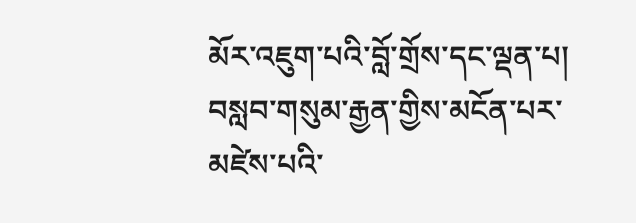མོར་འཇུག་པའི་བློ་གྲོས་དང་ལྡན་པ། བསླབ་གསུམ་རྒྱན་གྱིས་མངོན་པར་མཛེས་པའི་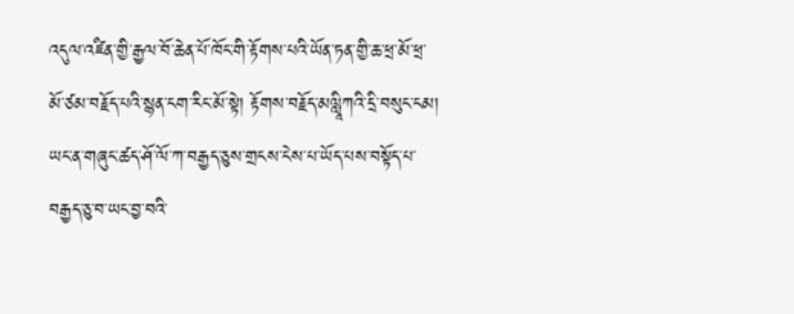འདུལ་འཛིན་གྱི་རྒྱལ་བོ་ཆེན་པོ་ཁོང་གི་རྟོགས་པའི་ཡོན་ཏན་གྱི་ཆ་ཕྲ་མོ་ཕྲ་མོ་ཙམ་བརྗོད་པའི་སྙན་ངག་རིང་མོ་སྟེ། རྟོགས་བརྗོད་མལླཱིཀའི་དྲི་བསུང་ངམ། ཡང་ན་གཞུང་ཚད་ཤོ་ལོ་ཀ་བརྒྱད་ཅུས་གྲངས་ངེས་པ་ཡོད་པས་བསྟོད་པ་བརྒྱད་ཅུ་བ་ཡང་བྱ་བའི་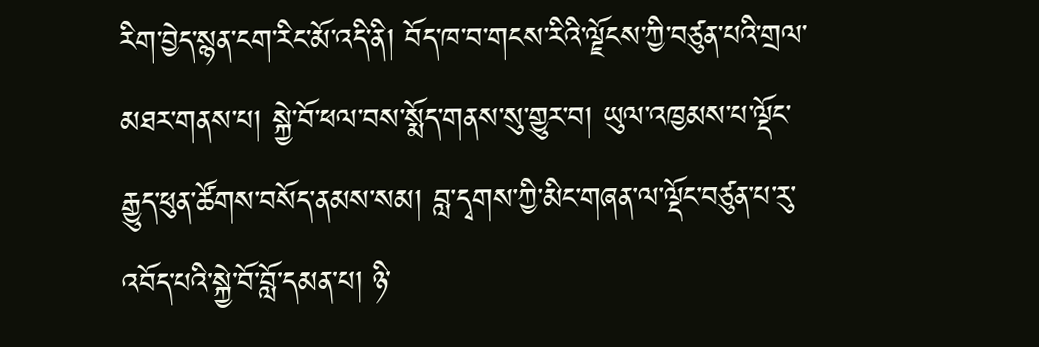རིག་བྱེད་སྙན་ངག་རིང་མོ་འདི་ནི། བོད་ཁ་བ་གངས་རིའི་ལྗོངས་ཀྱི་བཙུན་པའི་གྲལ་མཐར་གནས་པ། སྐྱེ་བོ་ཕལ་བས་སྨོད་གནས་སུ་གྱུར་བ། ཡུལ་འཁྱམས་པ་ལྡོང་རྒྱུད་ཕུན་ཚོགས་བསོད་ནམས་སམ། བླ་དྭགས་ཀྱི་མིང་གཞན་ལ་ལྡོང་བཙུན་པ་རུ་འབོད་པའི་སྐྱེ་བོ་བློ་དམན་པ། ཉི་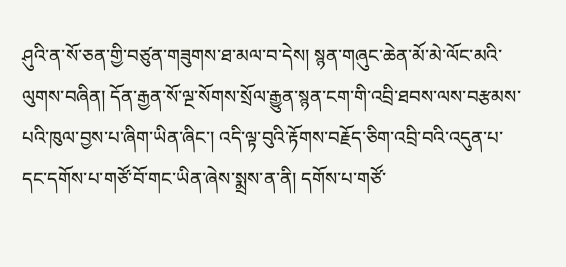ཤུའི་ན་སོ་ཅན་གྱི་བཙུན་གཟུགས་ཐ་མལ་བ་དེས། སྙན་གཞུང་ཆེན་མོ་མེ་ལོང་མའི་ལུགས་བཞིན། དོན་རྒྱན་སོ་ལྔ་སོགས་སྲོལ་རྒྱུན་སྙན་ངག་གི་འབྲི་ཐབས་ལས་བརྩམས་པའི་ཁུལ་བྱས་པ་ཞིག་ཡིན་ཞིང་། འདི་ལྟ་བུའི་རྟོགས་བརྗོད་ཅིག་འབྲི་བའི་འདུན་པ་དང་དགོས་པ་གཙོ་བོ་གང་ཡིན་ཞེས་སྨྲས་ན་ནི། དགོས་པ་གཙོ་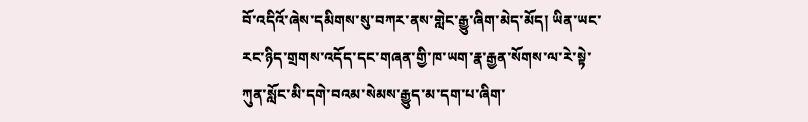བོ་འདིའོ་ཞེས་དམིགས་སུ་བཀར་ནས་གླེང་རྒྱུ་ཞིག་མེད་མོད། ཡིན་ཡང་རང་ཉིད་གྲགས་འདོད་དང་གཞན་གྱི་ཁ་ཡག་རྣ་རྒྱན་སོགས་ལ་རེ་སྟེ་ཀུན་སློང་མི་དགེ་བའམ་སེམས་རྒྱུད་མ་དག་པ་ཞིག་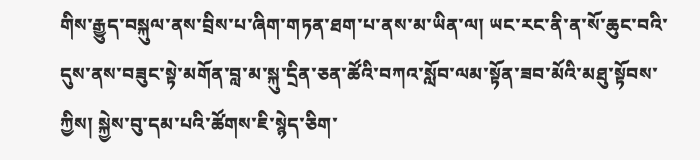གིས་རྒྱུད་བསྐུལ་ནས་བྲིས་པ་ཞིག་གཏན་ཐག་པ་ནས་མ་ཡིན་ལ། ཡང་རང་ནི་ན་སོ་ཆུང་བའི་དུས་ནས་བཟུང་སྟེ་མགོན་བླ་མ་སྐུ་དྲིན་ཅན་ཚོའི་བཀའ་སློབ་ལམ་སྟོན་ཟབ་མོའི་མཐུ་སྟོབས་ཀྱིས། སྐྱེས་བུ་དམ་པའི་ཚོགས་ཇི་སྙེད་ཅིག་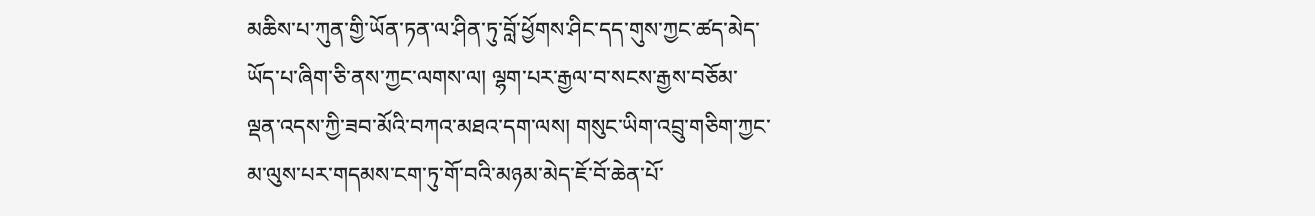མཆིས་པ་ཀུན་གྱི་ཡོན་ཏན་ལ་ཤིན་ཏུ་བློ་ཕྱོགས་ཤིང་དད་གུས་ཀྱང་ཚད་མེད་ཡོད་པ་ཞིག་ཅི་ནས་ཀྱང་ལགས་ལ། ལྷག་པར་རྒྱལ་བ་སངས་རྒྱས་བཅོམ་ལྡན་འདས་ཀྱི་ཟབ་མོའི་བཀའ་མཐའ་དག་ལས། གསུང་ཡིག་འབྲུ་གཅིག་ཀྱང་མ་ལུས་པར་གདམས་ངག་ཏུ་གོ་བའི་མཉམ་མེད་ཇོ་བོ་ཆེན་པོ་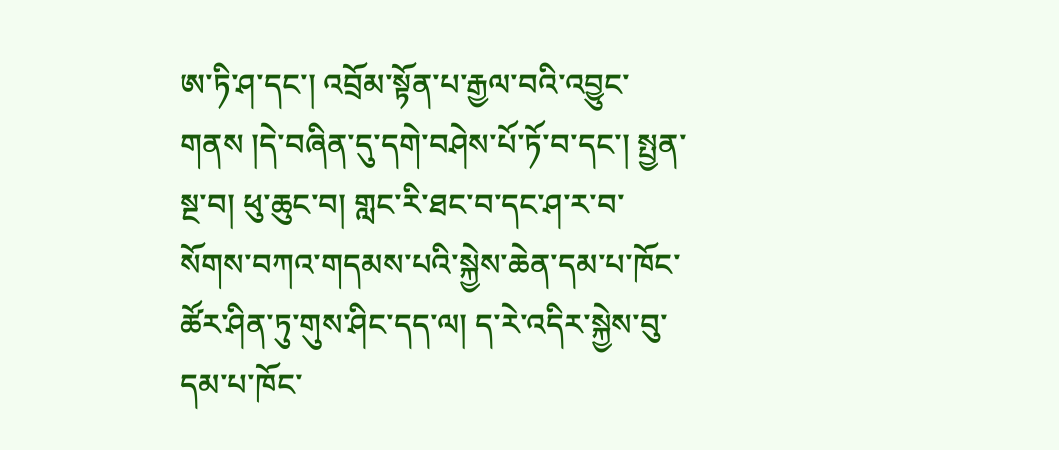ཨ་ཏི་ཤ་དང་། འབྲོམ་སྟོན་པ་རྒྱལ་བའི་འབྱུང་གནས །དེ་བཞིན་དུ་དགེ་བཤེས་པོ་ཏོ་བ་དང་། སྤྱན་སྔ་བ། ཕུ་ཆུང་བ། གླང་རི་ཐང་བ་དང་ཤ་ར་བ་སོགས་བཀའ་གདམས་པའི་སྐྱེས་ཆེན་དམ་པ་ཁོང་ཚོར་ཤིན་ཏུ་གུས་ཤིང་དད་ལ། ད་རེ་འདིར་སྐྱེས་བུ་དམ་པ་ཁོང་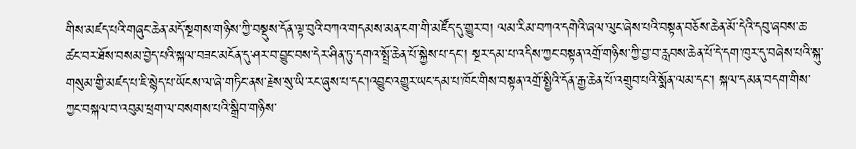གིས་མཛད་པའི་གཞུང་ཆེན་མདོ་སྔགས་གཉིས་ཀྱི་བསྡུས་དོན་ལྟ་བུའི་བཀའ་གདམས་མན་ངག་གི་མཛོད་དུ་གྱུར་བ། ལམ་རིམ་བཀའ་དགེའི་ཞལ་ལུང་ཞེས་པའི་བསྟན་བཅོས་ཆེན་མོ་དེའི་དབུ་ཞབས་ཆ་ཚང་བར་ཐོས་བསམ་བྱེད་པའི་སྐལ་བཟང་མངོན་དུ་ཤར་བ་བྱུང་བས་དེར་ཤིན་ཏུ་དགའ་སྤྲོ་ཆེན་པོ་སྐྱེས་པ་དང་། སྔར་དམ་པ་འདིས་ཀྱང་བསྟན་འགྲོ་གཉིས་ཀྱི་བྱ་བ་རླབས་ཆེན་པོ་དེ་དག་ཁུར་དུ་བཞེས་པའི་སྐུ་གསུམ་གྱི་མཛད་པ་ཇི་སྙེད་པ་ཡོངས་ལ་ཞེ་གཏིང་ནས་རྗེས་སུ་ཡི་རང་ཞུས་པ་དང་།འབྱུང་འགྱུར་ཡང་དམ་པ་ཁོང་གིས་བསྟན་འགྲོ་སྤྱིའི་དོན་རྒྱ་ཆེན་པོ་འགྲུབ་པའི་སྨོན་ལམ་དང་། སྐལ་དམན་བདག་གིས་ཀྱང་བསྐལ་བ་འབུམ་ཕྲག་ལ་བསགས་པའི་སྒྲིབ་གཉིས་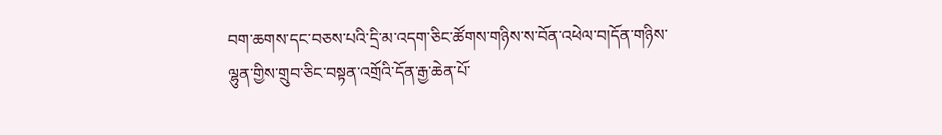བག་ཆགས་དང་བཅས་པའི་དྲི་མ་འདག་ཅིང་ཚོགས་གཉིས་ས་བོན་འཕེལ་བ།དོན་གཉིས་ལྷུན་གྱིས་གྲུབ་ཅིང་བསྟན་འགྲོའི་དོན་རྒྱ་ཆེན་པོ་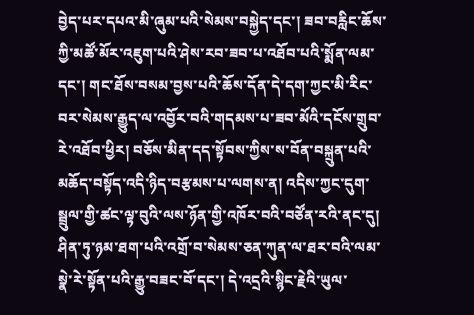བྱེད་པར་དཔའ་མི་ཞུམ་པའི་སེམས་བསྐྱེད་དང་། ཟབ་བརླིང་ཆོས་ཀྱི་མཚོ་མོར་འཇུག་པའི་ཤེས་རབ་ཟབ་པ་འཐོབ་པའི་སྨོན་ལམ་དང་། གང་ཐོས་བསམ་བྱས་པའི་ཆོས་དོན་དེ་དག་ཀྱང་མི་རིང་བར་སེམས་རྒྱུད་ལ་འབྱོར་བའི་གདམས་པ་ཟབ་མོའི་དངོས་གྲུབ་རེ་འཐོབ་ཕྱིར། བཅོས་མིན་དད་སྟོབས་ཀྱིས་ས་བོན་བསྐྲུན་པའི་མཆོད་བསྟོད་འདི་ཉིད་བརྩམས་པ་ལགས་ན། འདིས་ཀྱང་དུག་སྦྲུལ་གྱི་ཚང་ལྟ་བུའི་ལས་ཉོན་གྱི་འཁོར་བའི་བཙོན་རའི་ནང་དུ། ཤིན་ཏུ་ཉམ་ཐག་པའི་འགྲོ་བ་སེམས་ཅན་ཀུན་ལ་ཐར་བའི་ལམ་སྣེ་རེ་སྟོན་པའི་རྒྱུ་བཟང་བོ་དང་། དེ་འདྲའི་སྙིང་རྗེའི་ཡུལ་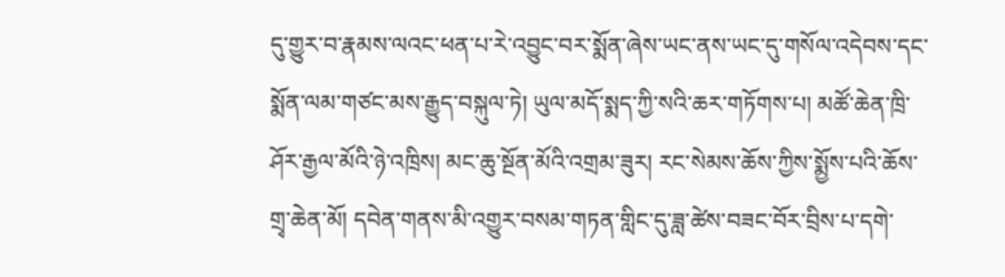དུ་གྱུར་བ་རྣམས་ལའང་ཕན་པ་རེ་འབྱུང་བར་སྨོན་ཞེས་ཡང་ནས་ཡང་དུ་གསོལ་འདེབས་དང་སྨོན་ལམ་གཙང་མས་རྒྱུད་བསྐུལ་ཏེ། ཡུལ་མདོ་སྨད་ཀྱི་སའི་ཆར་གཏོགས་པ། མཚོ་ཆེན་ཁྲི་ཤོར་རྒྱལ་མོའི་ཉེ་འཁྲིས། མང་ཆུ་སྔོན་མོའི་འགྲམ་ཟུར། རང་སེམས་ཆོས་ཀྱིས་སྨྱོས་པའི་ཆོས་གྲྭ་ཆེན་མོ། དབེན་གནས་མི་འགྱུར་བསམ་གཏན་གླིང་དུ་ཟླ་ཚེས་བཟང་བོར་བྲིས་པ་དགེ་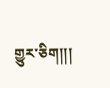གྱུར་ཅིག།།།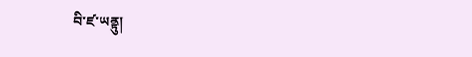བི་ཛ་ཡནྟུ།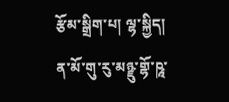རྩོམ་སྒྲིག་པ། ལྷ་སྐྱིད།
ན་མོ་གུ་རུ་མཉྫུ་གྷོ་ཥཱ་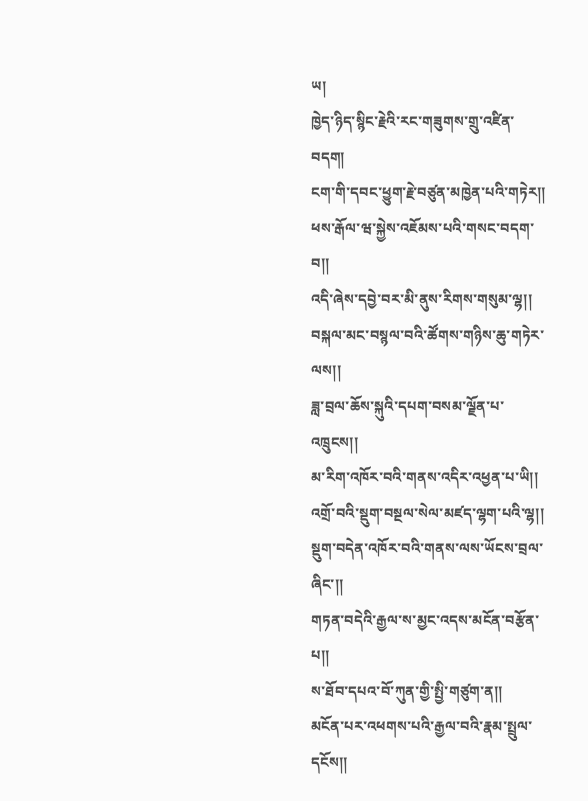ཡ།
ཁྱེད་ཉིད་སྙིང་རྗེའི་རང་གཟུགས་གྲུ་འཛིན་བདག།
ངག་གི་དབང་ཕྱུག་རྗེ་བཙུན་མཁྱེན་པའི་གཏེར།།
ཕས་རྒོལ་ཝ་སྐྱེས་འཇོམས་པའི་གསང་བདག་བ།།
འདི་ཞེས་དབྱེ་བར་མི་ནུས་རིགས་གསུམ་ལྷ།།
བསྐལ་མང་བསྙལ་བའི་ཚོགས་གཉིས་ཆུ་གཏེར་ལས།།
ཟླ་བྲལ་ཆོས་སྐུའི་དཔག་བསམ་ལྗོན་པ་འཁྲུངས།།
མ་རིག་འཁོར་བའི་གནས་འདིར་འཕྱན་པ་ཡི།།
འགྲོ་བའི་སྡུག་བསྔལ་སེལ་མཛད་ལྷག་པའི་ལྷ།།
སྡུག་བདེན་འཁོར་བའི་གནས་ལས་ཡོངས་བྲལ་ཞིང་།།
གཏན་བདེའི་རྒྱལ་ས་མྱང་འདས་མངོན་བརྩོན་པ།།
ས་ཐོབ་དཔའ་བོ་ཀུན་གྱི་སྤྱི་གཙུག་ན།།
མངོན་པར་འཕགས་པའི་རྒྱལ་བའི་རྣམ་སྤྲུལ་དངོས།།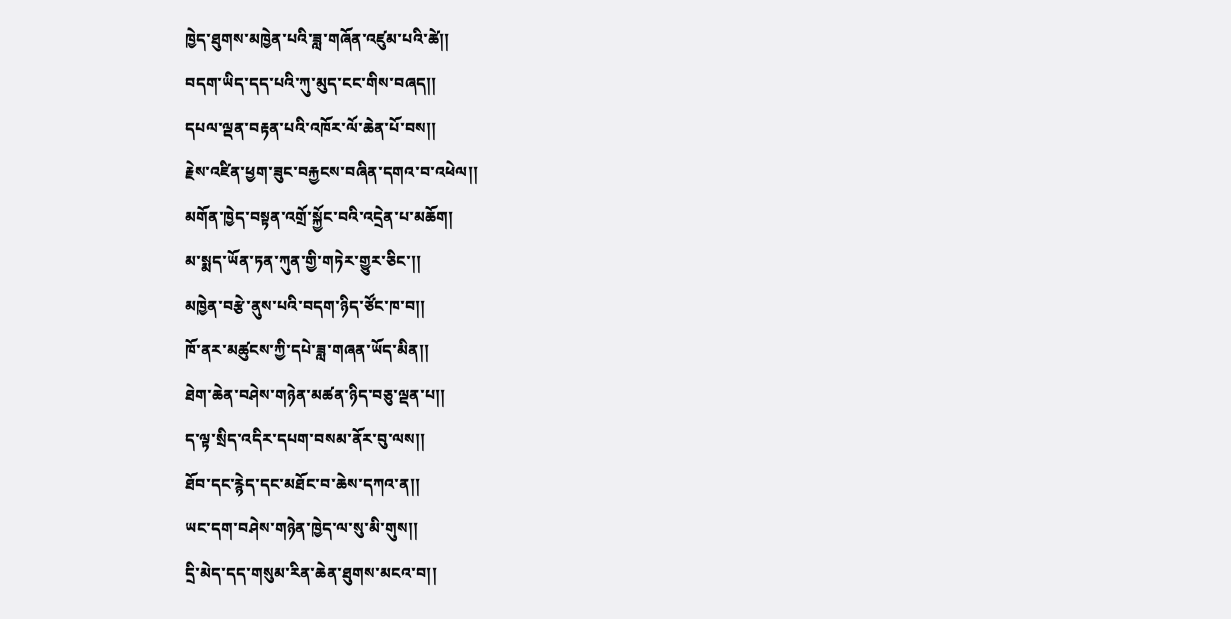ཁྱེད་ཐུགས་མཁྱེན་པའི་ཟླ་གཞོན་འཛུམ་པའི་ཚེ།།
བདག་ཡིད་དད་པའི་ཀུ་མུད་ངང་གིས་བཞད།།
དཔལ་ལྡན་བརྟན་པའི་འཁོར་ལོ་ཆེན་པོ་བས།།
རྗེས་འཛིན་ཕྱག་ཟུང་བརྐྱངས་བཞིན་དགའ་བ་འཕེལ།།
མགོན་ཁྱེད་བསྟན་འགྲོ་སྐྱོང་བའི་འདྲེན་པ་མཆོག།
མ་སྨད་ཡོན་ཏན་ཀུན་གྱི་གཏེར་གྱུར་ཅིང་།།
མཁྱེན་བརྩེ་ནུས་པའི་བདག་ཉིད་ཙོང་ཁ་བ།།
ཁོ་ནར་མཚུངས་ཀྱི་དཔེ་ཟླ་གཞན་ཡོད་མིན།།
ཐེག་ཆེན་བཤེས་གཉེན་མཚན་ཉིད་བཅུ་ལྡན་པ།།
ད་ལྟ་སྲིད་འདིར་དཔག་བསམ་ནོར་བུ་ལས།།
ཐོབ་དང་རྙེད་དང་མཐོང་བ་ཆེས་དཀའ་ན།།
ཡང་དག་བཤེས་གཉེན་ཁྱེད་ལ་སུ་མི་གུས།།
དྲི་མེད་དད་གསུམ་རིན་ཆེན་ཐུགས་མངའ་བ།།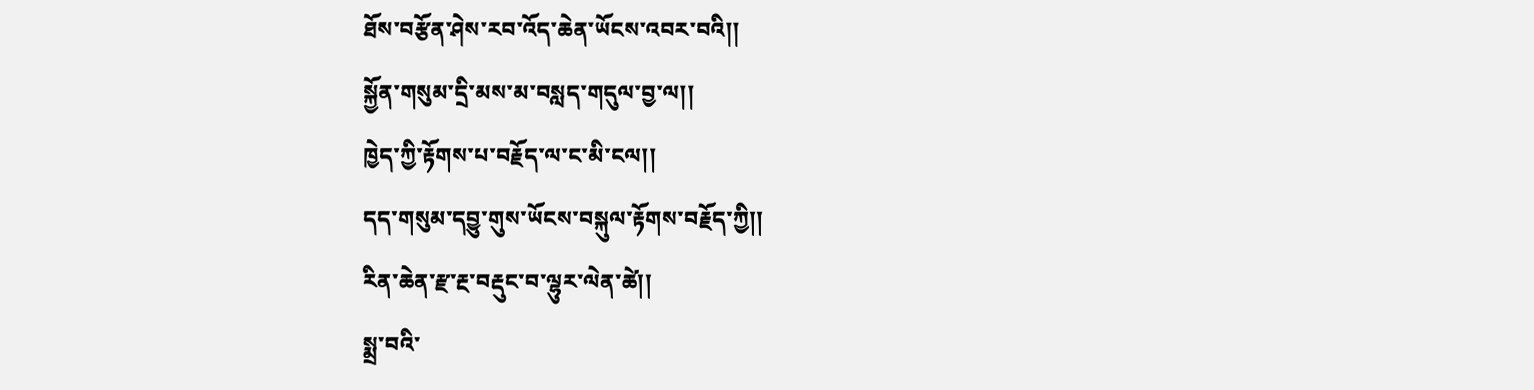ཐོས་བརྩོན་ཤེས་རབ་འོད་ཆེན་ཡོངས་འབར་བའི།།
སྐྱོན་གསུམ་དྲི་མས་མ་བསླད་གདུལ་བྱ་ལ།།
ཁྱེད་ཀྱི་རྟོགས་པ་བརྗོད་ལ་ང་མི་ངལ།།
དད་གསུམ་དབྱུ་གུས་ཡོངས་བསྐུལ་རྟོགས་བརྗོད་ཀྱི།།
རིན་ཆེན་རྫ་རྔ་བརྡུང་བ་ལྷུར་ལེན་ཚེ།།
སྨྲ་བའི་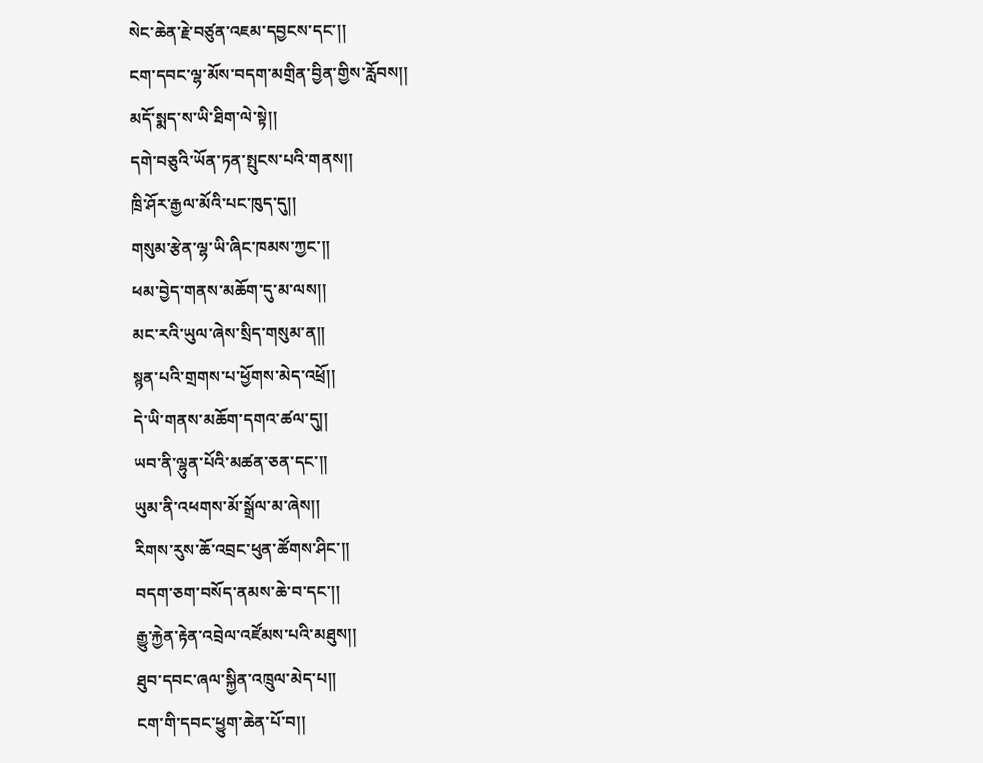སེང་ཆེན་རྗེ་བཙུན་འཇམ་དབྱངས་དང་།།
ངག་དབང་ལྷ་མོས་བདག་མགྲིན་བྱིན་གྱིས་རློབས།།
མདོ་སྨད་ས་ཡི་ཐིག་ལེ་སྟེ།།
དགེ་བཅུའི་ཡོན་ཏན་སྤུངས་པའི་གནས།།
ཁྲི་ཤོར་རྒྱལ་མོའི་པང་ཁུད་དུ།།
གསུམ་རྩེན་ལྷ་ཡི་ཞིང་ཁམས་ཀྱང་།།
ཕམ་བྱེད་གནས་མཆོག་དུ་མ་ལས།།
མང་རའི་ཡུལ་ཞེས་སྲིད་གསུམ་ན།།
སྙན་པའི་གྲགས་པ་ཕྱོགས་མེད་འཕྲོ།།
དེ་ཡི་གནས་མཆོག་དགའ་ཚལ་དུ།།
ཡབ་ནི་ལྷུན་པོའི་མཚན་ཅན་དང་།།
ཡུམ་ནི་འཕགས་མོ་སྒྲོལ་མ་ཞེས།།
རིགས་རུས་ཆོ་འབྲང་ཕུན་ཚོགས་ཤིང་།།
བདག་ཅག་བསོད་ནམས་ཆེ་བ་དང་།།
རྒྱུ་རྐྱེན་རྟེན་འབྲེལ་འཛོམས་པའི་མཐུས།།
ཐུབ་དབང་ཞལ་སྐྱིན་འཁྲུལ་མེད་པ།།
ངག་གི་དབང་ཕྱུག་ཆེན་པོ་བ།།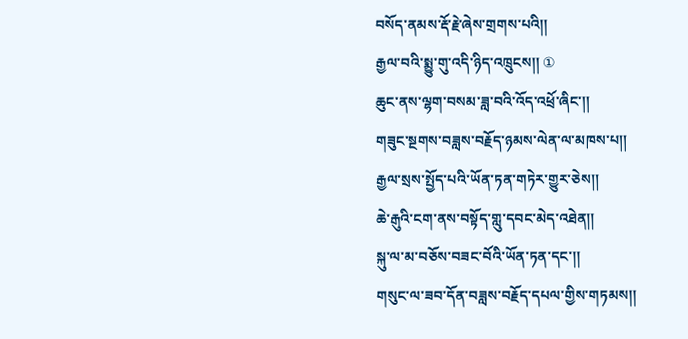བསོད་ནམས་རྡོ་རྗེ་ཞེས་གྲགས་པའི།།
རྒྱལ་བའི་སྨྱུ་གུ་འདི་ཉིད་འཁྲུངས།། ①
ཆུང་ནས་ལྷག་བསམ་ཟླ་བའི་འོད་འཕྲོ་ཞིང་།།
གཟུང་སྔགས་བཟླས་བརྗོད་ཉམས་ལེན་ལ་མཁས་པ།།
རྒྱལ་སྲས་སྤྱོད་པའི་ཡོན་ཏན་གཏེར་གྱུར་ཅེས།།
ཆེ་རྒུའི་ངག་ནས་བསྟོད་གླུ་དབང་མེད་འཐེན།།
སྐུ་ལ་མ་བཅོས་བཟང་བོའི་ཡོན་ཏན་དང་།།
གསུང་ལ་ཟབ་དོན་བཟླས་བརྗོད་དཔལ་གྱིས་གཏམས།།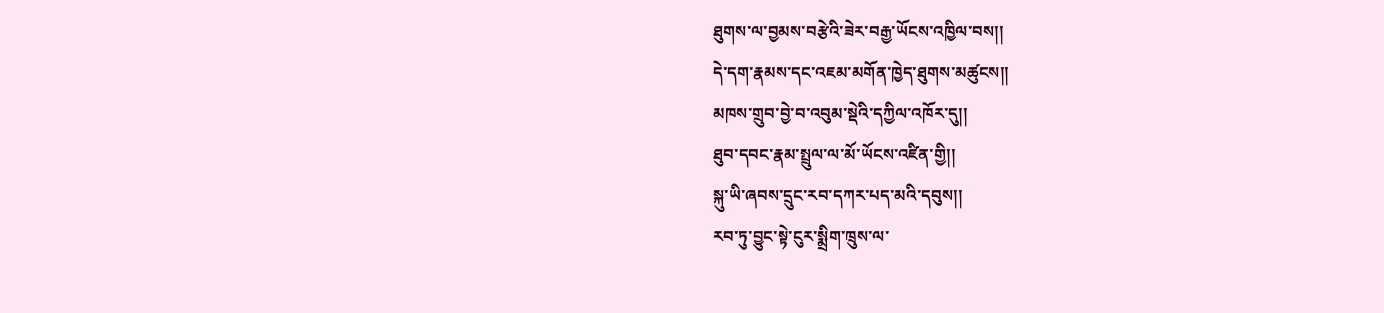ཐུགས་ལ་བྱམས་བརྩེའི་ཟེར་བརྒྱ་ཡོངས་འཁྱིལ་བས།།
དེ་དག་རྣམས་དང་འཇམ་མགོན་ཁྱེད་ཐུགས་མཚུངས།།
མཁས་གྲུབ་བྱེ་བ་འབུམ་སྡེའི་དཀྱིལ་འཁོར་དུ།།
ཐུབ་དབང་རྣམ་སྤྲུལ་ལ་མོ་ཡོངས་འཛིན་གྱི།།
སྐུ་ཡི་ཞབས་དྲུང་རབ་དཀར་པད་མའི་དབུས།།
རབ་ཏུ་བྱུང་སྟེ་ངུར་སྨྲིག་ཁྲུས་ལ་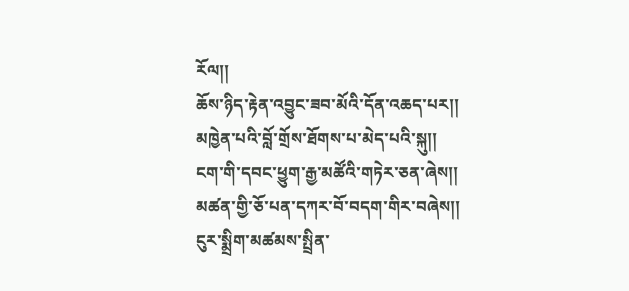རོལ།།
ཆོས་ཉིད་རྟེན་འབྱུང་ཟབ་མོའི་དོན་འཆད་པར།།
མཁྱེན་པའི་བློ་གྲོས་ཐོགས་པ་མེད་པའི་སྐུ།།
ངག་གི་དབང་ཕྱུག་རྒྱ་མཚོའི་གཏེར་ཅན་ཞེས།།
མཚན་གྱི་ཅོ་པན་དཀར་བོ་བདག་གིར་བཞེས།།
ངུར་སྨྲིག་མཚམས་སྤྲིན་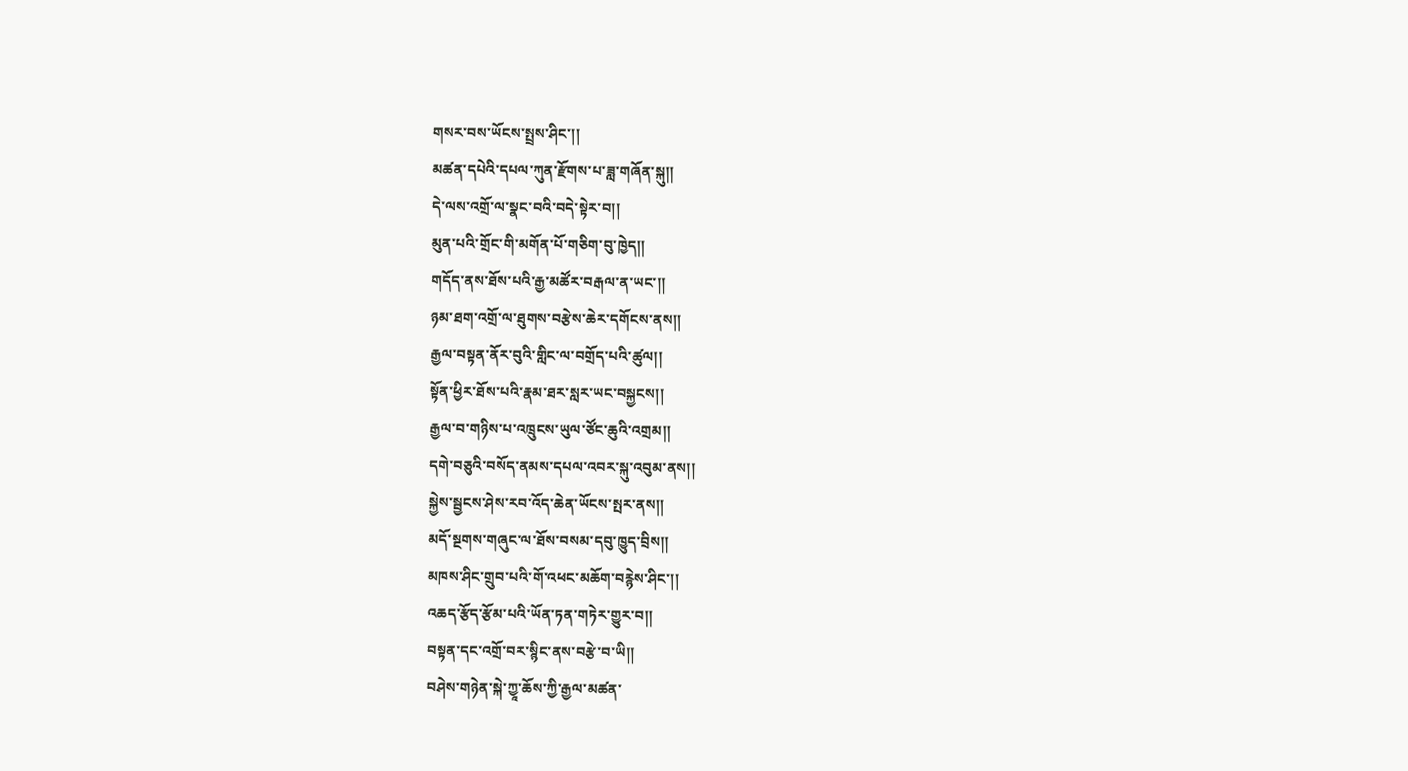གསར་བས་ཡོངས་སྤྲས་ཤིང་།།
མཚན་དཔེའི་དཔལ་ཀུན་རྫོགས་པ་ཟླ་གཞོན་སྐུ།།
དེ་ལས་འགྲོ་ལ་སྣང་བའི་བདེ་སྟེར་བ།།
མུན་པའི་གྲོང་གི་མགོན་པོ་གཅིག་བུ་ཁྱེད།།
གདོད་ནས་ཐོས་པའི་རྒྱ་མཚོར་བརྒལ་ན་ཡང་།།
ཉམ་ཐག་འགྲོ་ལ་ཐུགས་བརྩེས་ཆེར་དགོངས་ནས།།
རྒྱལ་བསྟན་ནོར་བུའི་གླིང་ལ་བགྲོད་པའི་ཚུལ།།
སྟོན་ཕྱིར་ཐོས་པའི་རྣམ་ཐར་སླར་ཡང་བསྐྱངས།།
རྒྱལ་བ་གཉིས་པ་འཁྲུངས་ཡུལ་ཙོང་ཆུའི་འགྲམ།།
དགེ་བཅུའི་བསོད་ནམས་དཔལ་འབར་སྐུ་འབུམ་ནས།།
སྐྱེས་སྦྱངས་ཤེས་རབ་འོད་ཆེན་ཡོངས་སྤར་ནས།།
མདོ་སྔགས་གཞུང་ལ་ཐོས་བསམ་དབུ་ཁྱུད་བྲིས།།
མཁས་ཤིང་གྲུབ་པའི་གོ་འཕང་མཆོག་བརྙེས་ཤིང་།།
འཆད་རྩོད་རྩོམ་པའི་ཡོན་ཏན་གཏེར་གྱུར་བ།།
བསྟན་དང་འགྲོ་བར་སྙིང་ནས་བརྩེ་བ་ཡི།།
བཤེས་གཉེན་སྐེ་ཀྱཱ་ཆོས་ཀྱི་རྒྱལ་མཚན་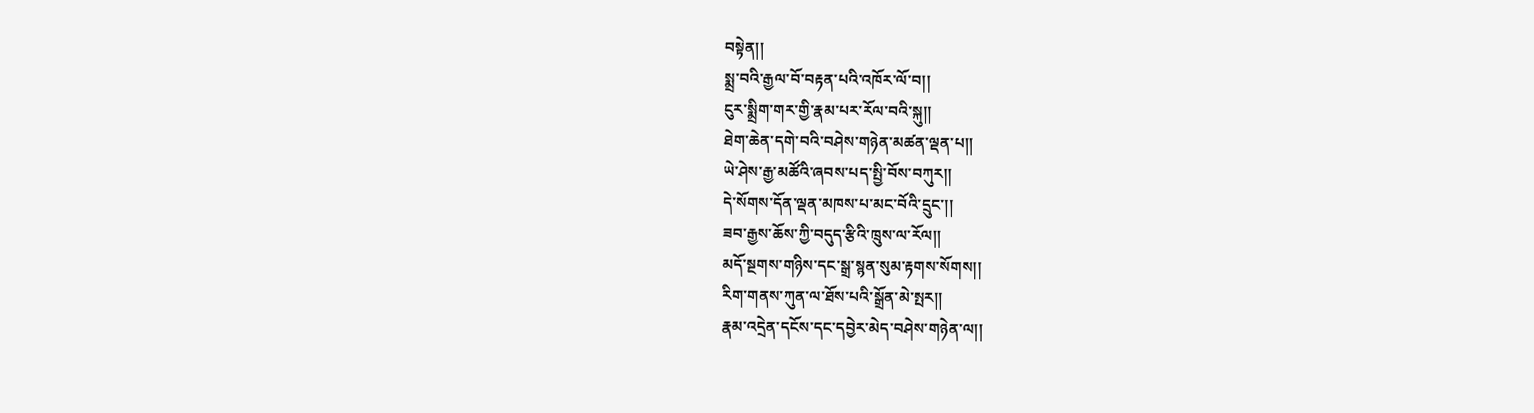བསྟེན།།
སྨྲ་བའི་རྒྱལ་བོ་བརྟན་པའི་འཁོར་ལོ་བ།།
ངུར་སྨྲིག་གར་གྱི་རྣམ་པར་རོལ་བའི་སྐུ།།
ཐེག་ཆེན་དགེ་བའི་བཤེས་གཉེན་མཚན་ལྡན་པ།།
ཡེ་ཤེས་རྒྱ་མཚོའི་ཞབས་པད་སྤྱི་བོས་བཀུར།།
དེ་སོགས་དོན་ལྡན་མཁས་པ་མང་བོའི་དྲུང་།།
ཟབ་རྒྱས་ཆོས་ཀྱི་བདུད་རྩིའི་ཁྲུས་ལ་རོལ།།
མདོ་སྔགས་གཉིས་དང་སྒྲ་སྙན་སུམ་རྟགས་སོགས།།
རིག་གནས་ཀུན་ལ་ཐོས་པའི་སྒྲོན་མེ་སྤར།།
རྣམ་འདྲེན་དངོས་དང་དབྱེར་མེད་བཤེས་གཉེན་ལ།།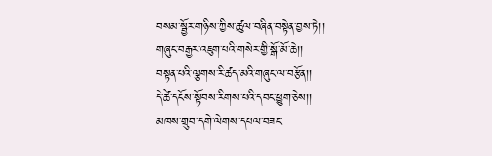བསམ་སྦྱོར་གཉིས་ཀྱིས་ཚུལ་བཞིན་བསྟེན་བྱས་ཏེ།།
གཞུང་བརྒྱར་འཇུག་པའི་གསེར་གྱི་སྒོ་མོ་ཆེ།།
བསྟན་པའི་ལྕགས་རི་ཚད་མའི་གཞུང་ལ་བརྩོན།།
དེ་ཚེ་དངོས་སྟོབས་རིགས་པའི་དབང་ཕྱུག་ཅེས།།
མཁས་གྲུབ་དགེ་ལེགས་དཔལ་བཟང་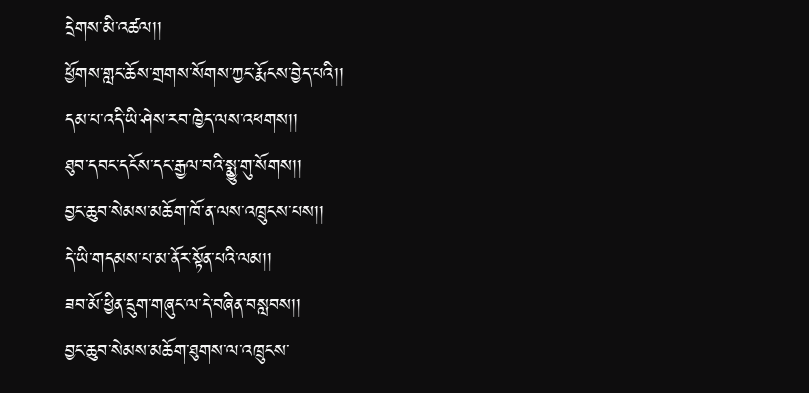དྲེགས་མི་འཚལ།།
ཕྱོགས་གླང་ཆོས་གྲགས་སོགས་ཀྱང་རྨོངས་བྱེད་པའི།།
དམ་པ་འདི་ཡི་ཤེས་རབ་ཁྱེད་ལས་འཕགས།།
ཐུབ་དབང་དངོས་དང་རྒྱལ་བའི་སྨྱུ་གུ་སོགས།།
བྱང་ཆུབ་སེམས་མཆོག་ཁོ་ན་ལས་འཁྲུངས་པས།།
དེ་ཡི་གདམས་པ་མ་ནོར་སྟོན་པའི་ལམ།།
ཟབ་མོ་ཕྱིན་དྲུག་གཞུང་ལ་དེ་བཞིན་བསླབས།།
བྱང་ཆུབ་སེམས་མཆོག་ཐུགས་ལ་འཁྲུངས་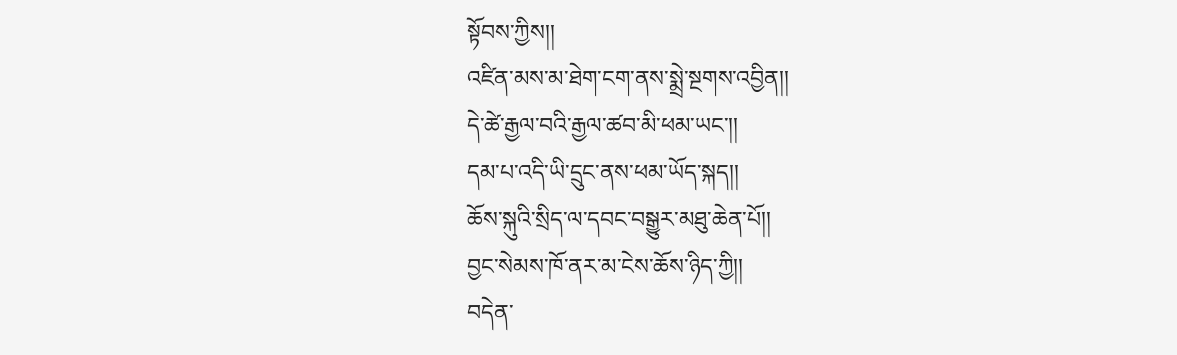སྟོབས་ཀྱིས།།
འཛིན་མས་མ་ཐེག་ངག་ནས་སྨྲེ་སྔགས་འབྱིན།།
དེ་ཚེ་རྒྱལ་བའི་རྒྱལ་ཚབ་མི་ཕམ་ཡང་།།
དམ་པ་འདི་ཡི་དྲུང་ནས་ཕམ་ཡོད་སྐད།།
ཆོས་སྐུའི་སྲིད་ལ་དབང་བསྒྱུར་མཐུ་ཆེན་པོ།།
བྱང་སེམས་ཁོ་ནར་མ་ངེས་ཆོས་ཉིད་ཀྱི།།
བདེན་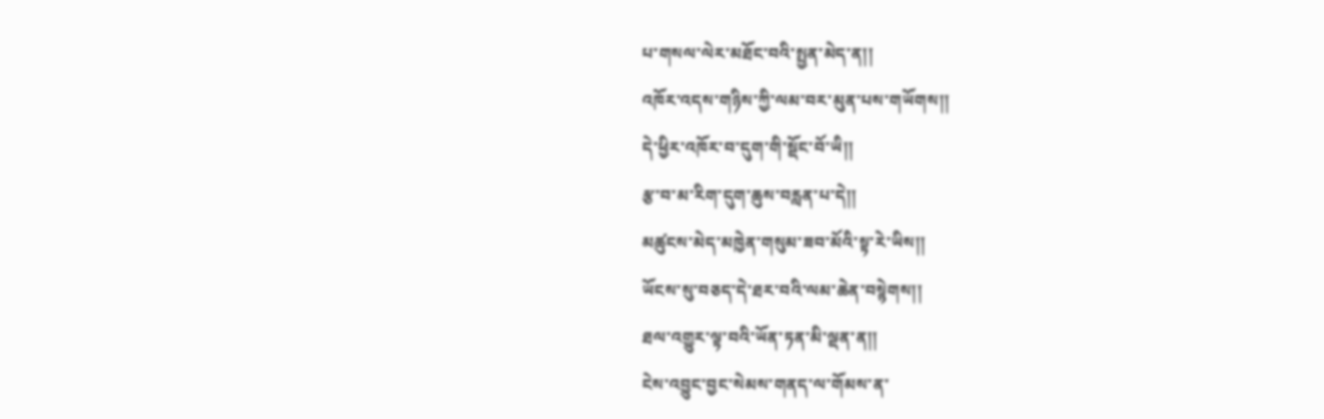པ་གསལ་ལེར་མཐོང་བའི་སྤྱན་མེད་ན།།
འཁོར་འདས་གཉིས་ཀྱི་ལམ་བར་མུན་པས་གཡོགས།།
དེ་ཕྱིར་འཁོར་བ་དུག་གི་སྡོང་བོ་ཡི།།
རྩ་བ་མ་རིག་དུག་ཆུས་བརླན་པ་དེ།།
མཚུངས་མེད་མཁྱེན་གསུམ་ཟབ་མོའི་སྟ་རེ་ཡིས།།
ཡོངས་སུ་བཅད་དེ་ཐར་བའི་ལམ་ཆེན་བསྙེགས།།
ཐལ་འགྱུར་ལྟ་བའི་ཡོན་ཏན་མི་ལྡན་ན།།
ངེས་འབྱུང་བྱང་སེམས་གནད་ལ་གོམས་ན་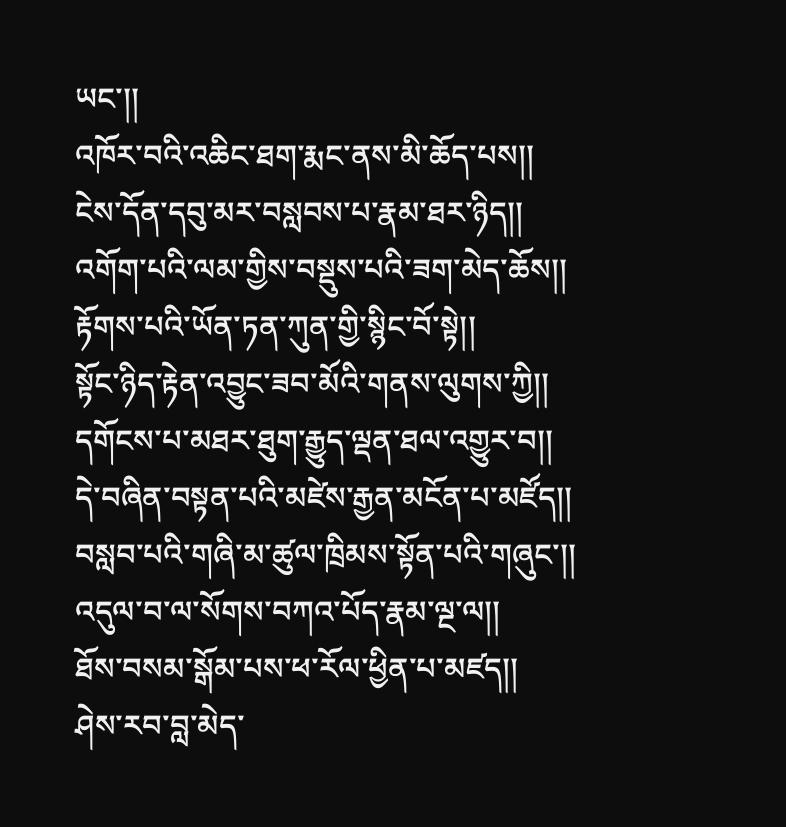ཡང་།།
འཁོར་བའི་འཆིང་ཐག་རྨང་ནས་མི་ཆོད་པས།།
ངེས་དོན་དབུ་མར་བསླབས་པ་རྣམ་ཐར་ཉིད།།
འགོག་པའི་ལམ་གྱིས་བསྡུས་པའི་ཟག་མེད་ཆོས།།
རྟོགས་པའི་ཡོན་ཏན་ཀུན་གྱི་སྙིང་བོ་སྟེ།།
སྟོང་ཉིད་རྟེན་འབྱུང་ཟབ་མོའི་གནས་ལུགས་ཀྱི།།
དགོངས་པ་མཐར་ཐུག་རྒྱུད་ལྡན་ཐལ་འགྱུར་བ།།
དེ་བཞིན་བསྟན་པའི་མཛེས་རྒྱན་མངོན་པ་མཛོད།།
བསླབ་པའི་གཞི་མ་ཚུལ་ཁྲིམས་སྟོན་པའི་གཞུང་།།
འདུལ་བ་ལ་སོགས་བཀའ་པོད་རྣམ་ལྔ་ལ།།
ཐོས་བསམ་སྒོམ་པས་ཕ་རོལ་ཕྱིན་པ་མཛད།།
ཤེས་རབ་བླ་མེད་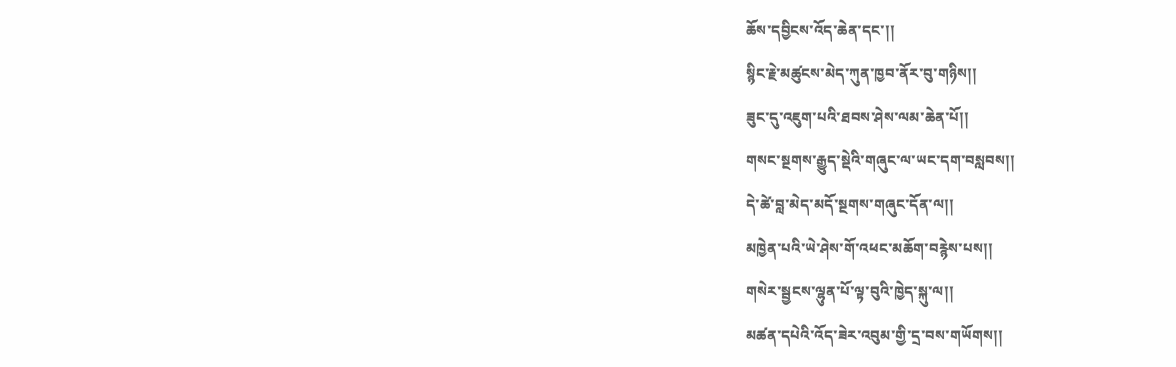ཆོས་དབྱིངས་འོད་ཆེན་དང་།།
སྙིང་རྗེ་མཚུངས་མེད་ཀུན་ཁྱབ་ནོར་བུ་གཉིས།།
ཟུང་དུ་འཇུག་པའི་ཐབས་ཤེས་ལམ་ཆེན་པོ།།
གསང་སྔགས་རྒྱུད་སྡེའི་གཞུང་ལ་ཡང་དག་བསླབས།།
དེ་ཚེ་བླ་མེད་མདོ་སྔགས་གཞུང་དོན་ལ།།
མཁྱེན་པའི་ཡེ་ཤེས་གོ་འཕང་མཆོག་བརྙེས་པས།།
གསེར་སྦྱངས་ལྷུན་པོ་ལྟ་བུའི་ཁྱེད་སྐུ་ལ།།
མཚན་དཔེའི་འོད་ཟེར་འབུམ་གྱི་དྲ་བས་གཡོགས།།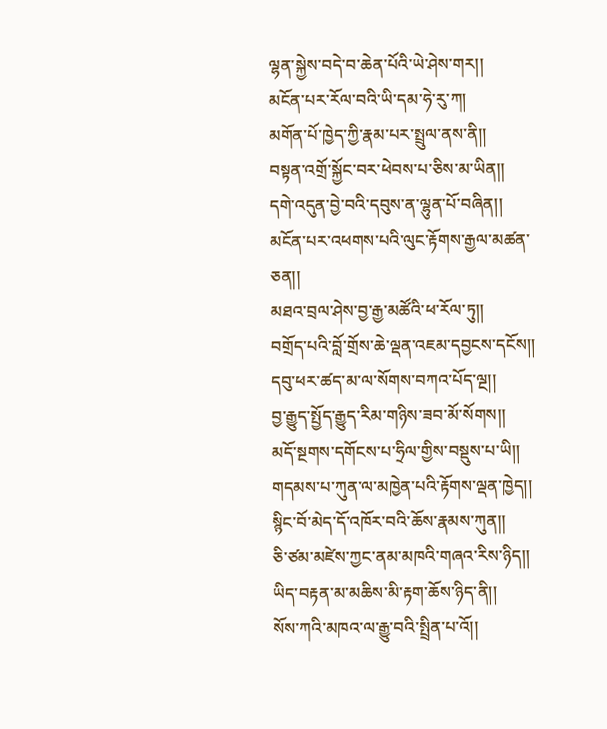ལྷན་སྐྱེས་བདེ་བ་ཆེན་པོའི་ཡེ་ཤེས་གར།།
མངོན་པར་རོལ་བའི་ཡི་དམ་ཧེ་རུ་ཀ།
མགོན་པོ་ཁྱེད་ཀྱི་རྣམ་པར་སྤྲུལ་ནས་ནི།།
བསྟན་འགྲོ་སྐྱོང་བར་ཕེབས་པ་ཅིས་མ་ཡིན།།
དགེ་འདུན་བྱེ་བའི་དབུས་ན་ལྷུན་པོ་བཞིན།།
མངོན་པར་འཕགས་པའི་ལུང་རྟོགས་རྒྱལ་མཚན་ཅན།།
མཐའ་བྲལ་ཤེས་བྱ་རྒྱ་མཚོའི་ཕ་རོལ་ཏུ།།
བགྲོད་པའི་བློ་གྲོས་ཆེ་ལྡན་འཇམ་དབྱངས་དངོས།།
དབུ་ཕར་ཚད་མ་ལ་སོགས་བཀའ་པོད་ལྔ།།
བྱ་རྒྱུད་སྤྱོད་རྒྱུད་རིམ་གཉིས་ཟབ་མོ་སོགས།།
མདོ་སྔགས་དགོངས་པ་ཧྲིལ་གྱིས་བསྡུས་པ་ཡི།།
གདམས་པ་ཀུན་ལ་མཁྱེན་པའི་རྟོགས་ལྡན་ཁྱེད།།
སྙིང་བོ་མེད་དོ་འཁོར་བའི་ཆོས་རྣམས་ཀུན།།
ཅི་ཙམ་མཛེས་ཀྱང་ནམ་མཁའི་གཞའ་རིས་ཉིད།།
ཡིད་བརྟན་མ་མཆིས་མི་རྟག་ཆོས་ཉིད་ནི།།
སོས་ཀའི་མཁའ་ལ་རྒྱུ་བའི་སྤྲིན་པ་འོ།།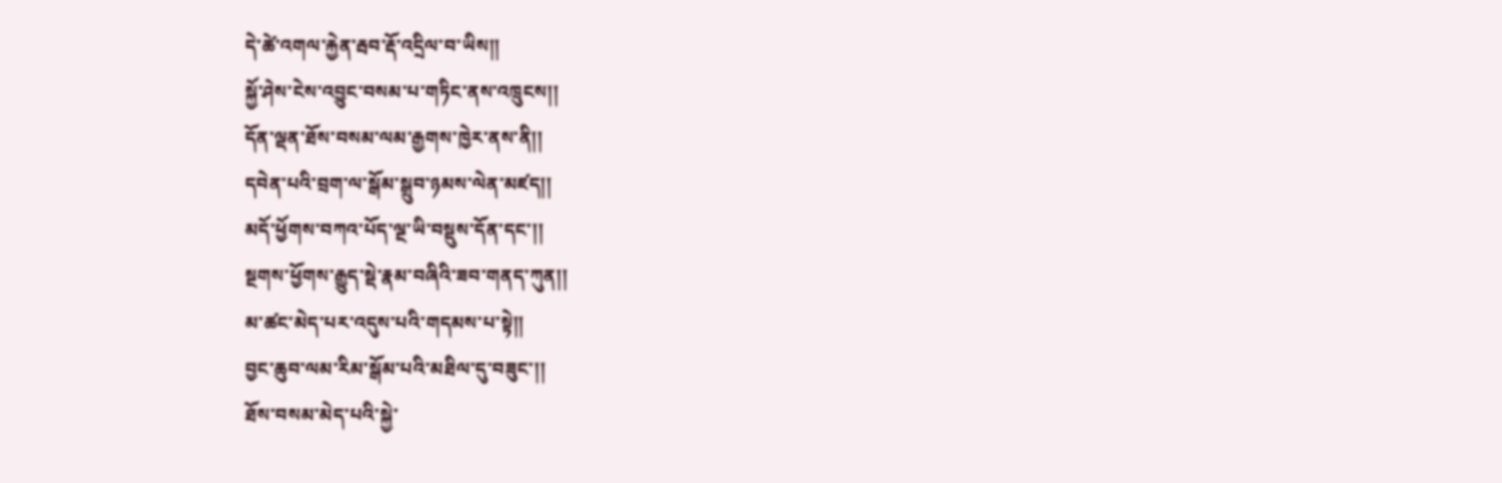དེ་ཚེ་འགལ་རྐྱེན་རྦབ་རྡོ་འདྲིལ་བ་ཡིས།།
སྐྱོ་ཤེས་ངེས་འབྱུང་བསམ་པ་གཏིང་ནས་འཁྲུངས།།
དོན་ལྡན་ཐོས་བསམ་ལམ་རྒྱགས་ཁྱེར་ནས་ནི།།
དབེན་པའི་བྲག་ལ་སྒོམ་སྒྲུབ་ཉམས་ལེན་མཛད།།
མདོ་ཕྱོགས་བཀའ་པོད་ལྔ་ཡི་བསྡུས་དོན་དང་།།
སྔགས་ཕྱོགས་རྒྱུད་སྡེ་རྣམ་བཞིའི་ཟབ་གནད་ཀུན།།
མ་ཚང་མེད་པར་འདུས་པའི་གདམས་པ་སྟེ།།
བྱང་ཆུབ་ལམ་རིམ་སྒོམ་པའི་མཐིལ་དུ་བཟུང་།།
ཐོས་བསམ་མེད་པའི་སྐྱེ་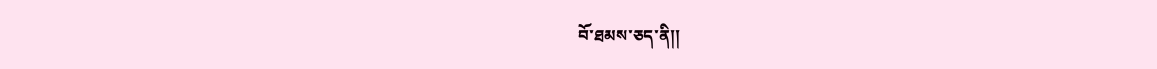བོ་ཐམས་ཅད་ནི།།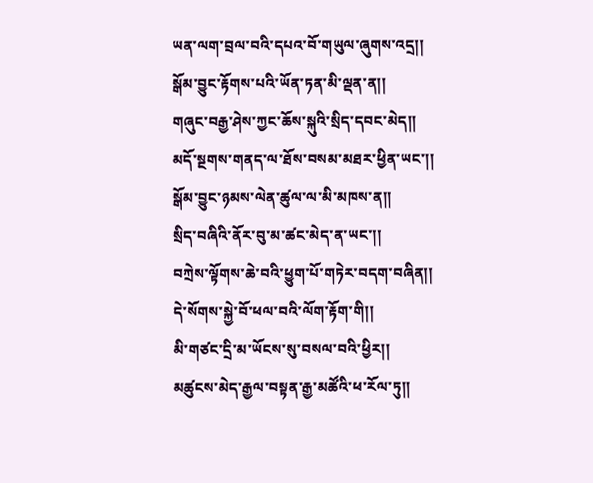ཡན་ལག་བྲལ་བའི་དཔའ་བོ་གཡུལ་ཞུགས་འདྲ།།
སྒོམ་བྱུང་རྟོགས་པའི་ཡོན་ཏན་མི་ལྡན་ན།།
གཞུང་བརྒྱ་ཤེས་ཀྱང་ཆོས་སྐུའི་སྲིད་དབང་མེད།།
མདོ་སྔགས་གནད་ལ་ཐོས་བསམ་མཐར་ཕྱིན་ཡང་།།
སྒོམ་བྱུང་ཉམས་ལེན་ཚུལ་ལ་མི་མཁས་ན།།
སྲིད་བཞིའི་ནོར་བུ་མ་ཚང་མེད་ན་ཡང་།།
བཀྲེས་ལྟོགས་ཆེ་བའི་ཕྱུག་པོ་གཏེར་བདག་བཞིན།།
དེ་སོགས་སྐྱེ་བོ་ཕལ་བའི་ལོག་རྟོག་གི།།
མི་གཙང་དྲི་མ་ཡོངས་སུ་བསལ་བའི་ཕྱིར།།
མཚུངས་མེད་རྒྱལ་བསྟན་རྒྱ་མཚོའི་ཕ་རོལ་ཏུ།།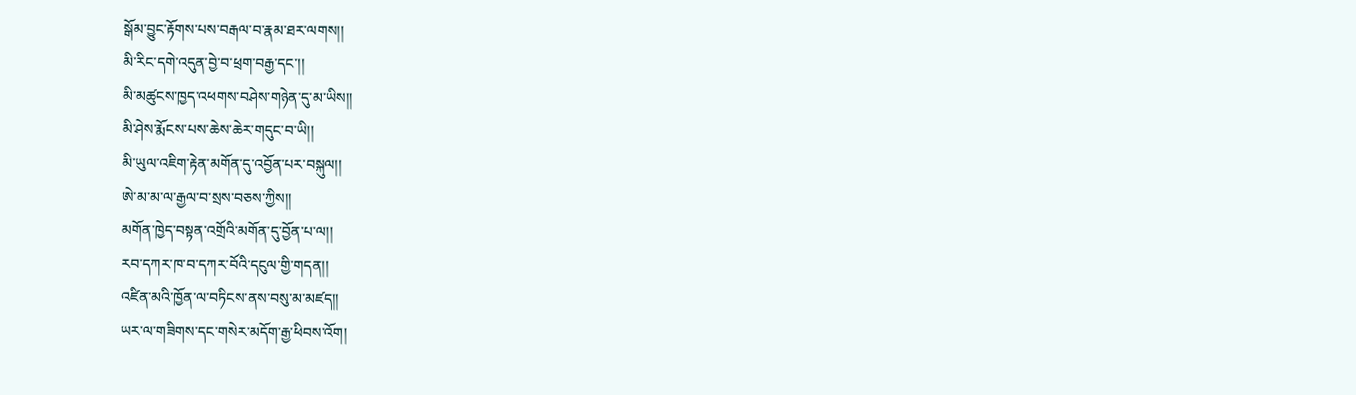སྒོམ་བྱུང་རྟོགས་པས་བརྒལ་བ་རྣམ་ཐར་ལགས།།
མི་རིང་དགེ་འདུན་བྱེ་བ་ཕྲག་བརྒྱ་དང་།།
མི་མཚུངས་ཁྱད་འཕགས་བཤེས་གཉེན་དུ་མ་ཡིས།།
མི་ཤེས་རྨོངས་པས་ཆེས་ཆེར་གདུང་བ་ཡི།།
མི་ཡུལ་འཇིག་རྟེན་མགོན་དུ་འབྱོན་པར་བསྐུལ།།
ཨེ་མ་མ་ལ་རྒྱལ་བ་སྲས་བཅས་ཀྱིས།།
མགོན་ཁྱེད་བསྟན་འགྲོའི་མགོན་དུ་བྱོན་པ་ལ།།
རབ་དཀར་ཁ་བ་དཀར་བོའི་དངུལ་གྱི་གདན།།
འཛིན་མའི་ཁྱོན་ལ་བཏིངས་ནས་བསུ་མ་མཛད།།
ཡར་ལ་གཟིགས་དང་གསེར་མདོག་རྒྱ་ཕིབས་འོག།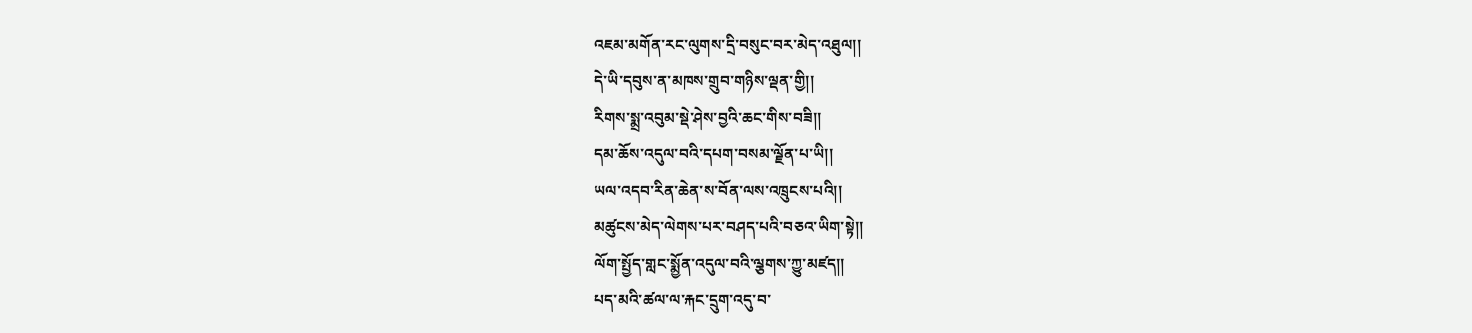འཇམ་མགོན་རང་ལུགས་དྲི་བསུང་བར་མེད་འཐུལ།།
དེ་ཡི་དབུས་ན་མཁས་གྲུབ་གཉིས་ལྡན་གྱི།།
རིགས་སྨྲ་འབུམ་སྡེ་ཤེས་བྱའི་ཆང་གིས་བཟི།།
དམ་ཆོས་འདུལ་བའི་དཔག་བསམ་ལྗོན་པ་ཡི།།
ཡལ་འདབ་རིན་ཆེན་ས་བོན་ལས་འཁྲུངས་པའི།།
མཚུངས་མེད་ལེགས་པར་བཤད་པའི་བཅའ་ཡིག་སྟེ།།
ལོག་སྤྱོད་གླང་སྨྱོན་འདུལ་བའི་ལྕགས་ཀྱུ་མཛད།།
པད་མའི་ཚལ་ལ་རྐང་དྲུག་འདུ་བ་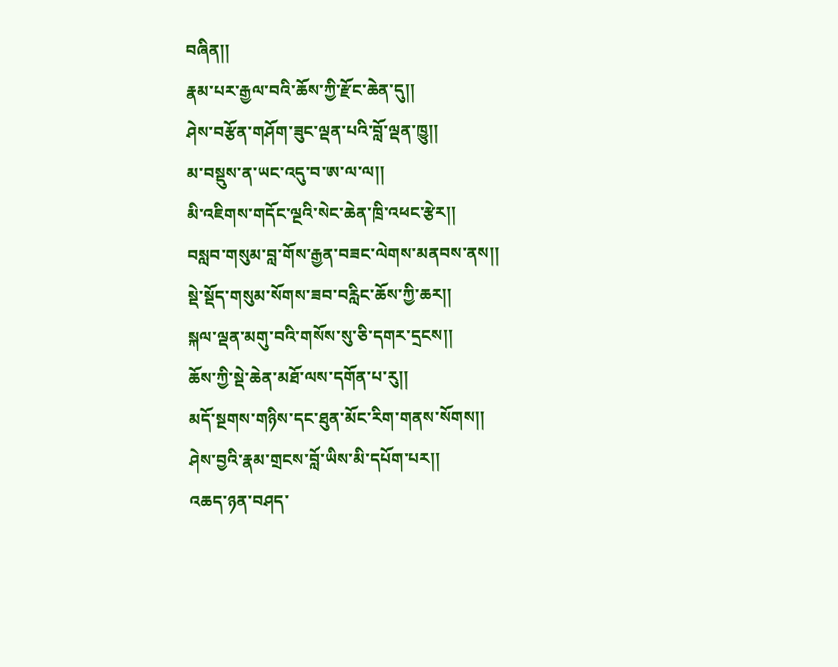བཞིན།།
རྣམ་པར་རྒྱལ་བའི་ཆོས་ཀྱི་རྫོང་ཆེན་དུ།།
ཤེས་བརྩོན་གཤོག་ཟུང་ལྡན་པའི་བློ་ལྡན་ཁྱུ།།
མ་བསྡུས་ན་ཡང་འདུ་བ་ཨ་ལ་ལ།།
མི་འཇིགས་གདོང་ལྔའི་སེང་ཆེན་ཁྲི་འཕང་རྩེར།།
བསླབ་གསུམ་བླ་གོས་རྒྱན་བཟང་ལེགས་མནབས་ནས།།
སྡེ་སྡོད་གསུམ་སོགས་ཟབ་བརླིང་ཆོས་ཀྱི་ཆར།།
སྐལ་ལྡན་མགུ་བའི་གསོས་སུ་ཅི་དགར་དྲངས།།
ཆོས་ཀྱི་སྡེ་ཆེན་མཐོ་ལས་དགོན་པ་རུ།།
མདོ་སྔགས་གཉིས་དང་ཐུན་མོང་རིག་གནས་སོགས།།
ཤེས་བྱའི་རྣམ་གྲངས་བློ་ཡིས་མི་དཔོག་པར།།
འཆད་ཉན་བཤད་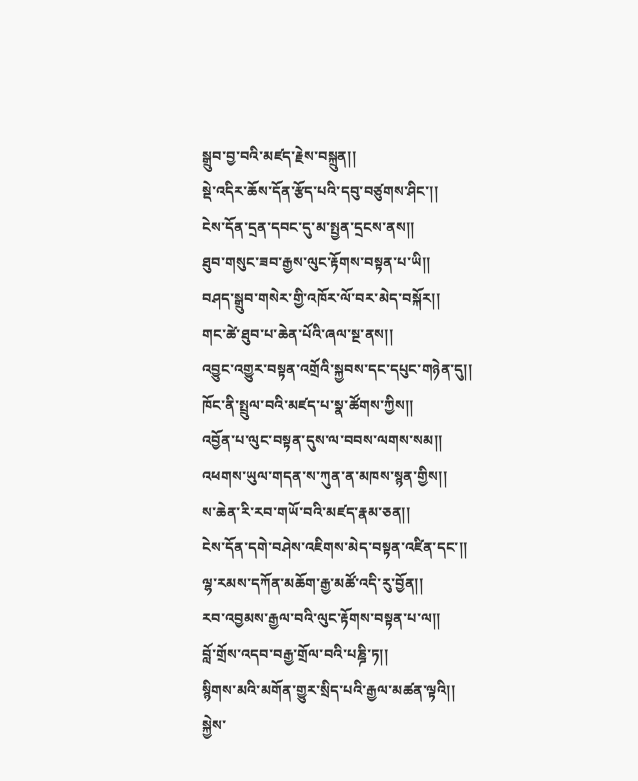སྒྲུབ་བྱ་བའི་མཛད་རྗེས་བསྐྲུན།།
སྡེ་འདིར་ཆོས་དོན་རྩོད་པའི་དབུ་བཙུགས་ཤིང་།།
ངེས་དོན་དྲན་དབང་དུ་མ་སྤྱན་དྲངས་ནས།།
ཐུབ་གསུང་ཟབ་རྒྱས་ལུང་རྟོགས་བསྟན་པ་ཡི།།
བཤད་སྒྲུབ་གསེར་གྱི་འཁོར་ལོ་བར་མེད་བསྐོར།།
གང་ཚེ་ཐུབ་པ་ཆེན་པོའི་ཞལ་སྔ་ནས།།
འབྱུང་འགྱུར་བསྟན་འགྲོའི་སྐྱབས་དང་དཔུང་གཉེན་དུ།།
ཁོང་ནི་སྤྲུལ་བའི་མཛད་པ་སྣ་ཚོགས་ཀྱིས།།
འབྱོན་པ་ལུང་བསྟན་དུས་ལ་བབས་ལགས་སམ།།
འཕགས་ཡུལ་གདན་ས་ཀུན་ན་མཁས་སྙན་གྱིས།།
ས་ཆེན་རི་རབ་གཡོ་བའི་མཛད་རྣམ་ཅན།།
ངེས་དོན་དགེ་བཤེས་འཇིགས་མེད་བསྟན་འཛིན་དང་།།
ལྷ་རམས་དཀོན་མཆོག་རྒྱ་མཚོ་འདི་རུ་བྱོན།།
རབ་འབྱམས་རྒྱལ་བའི་ལུང་རྟོགས་བསྟན་པ་ལ།།
བློ་གྲོས་འདབ་བརྒྱ་གྲོལ་བའི་པཎྜི་ཏ།།
སྙིགས་མའི་མགོན་གྱུར་སྲིད་པའི་རྒྱལ་མཚན་ལྟའི།།
སྐྱེས་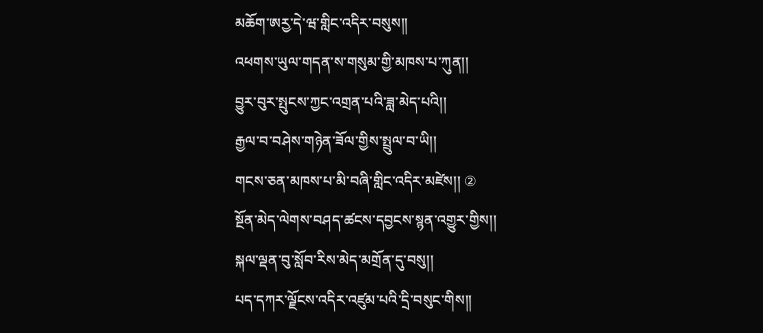མཆོག་ཨརྱ་དེ་ཝ་གླིང་འདིར་བསུས།།
འཕགས་ཡུལ་གདན་ས་གསུམ་གྱི་མཁས་པ་ཀུན།།
བྱུར་བུར་སྤུངས་ཀྱང་འགྲན་པའི་ཟླ་མེད་པའི།།
རྒྱལ་བ་བཤེས་གཉེན་ཟོལ་གྱིས་སྤྲུལ་བ་ཡི།།
གངས་ཅན་མཁས་པ་མི་བཞི་གླིང་འདིར་མཛེས།། ②
སྔོན་མེད་ལེགས་བཤད་ཚངས་དབྱངས་སྙན་འགྱུར་གྱིས།།
སྐལ་ལྡན་བུ་སློབ་རིས་མེད་མགྲོན་དུ་བསུ།།
པད་དཀར་ལྗོངས་འདིར་འཛུམ་པའི་དྲི་བསུང་གིས།།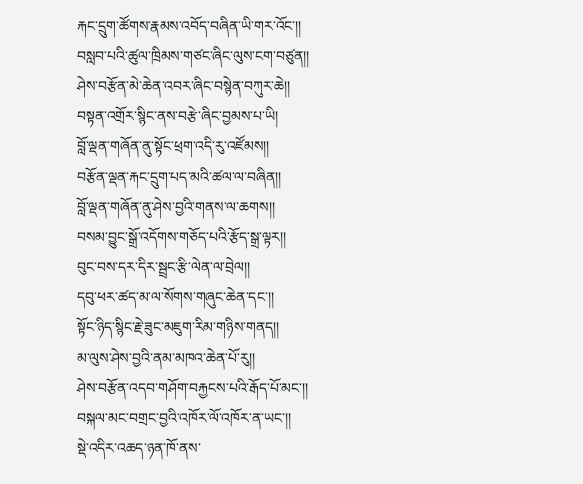རྐང་དྲུག་ཚོགས་རྣམས་འབོད་བཞིན་ཡི་གར་འོང་།།
བསླབ་པའི་ཚུལ་ཁྲིམས་གཙང་ཞིང་ལུས་ངག་བཙུན།།
ཤེས་བརྩོན་མེ་ཆེན་འབར་ཞིང་བསྙེན་བཀུར་ཆེ།།
བསྟན་འགྲོར་སྙིང་ནས་བརྩེ་ཞིང་བྱམས་པ་ཡི།
བློ་ལྡན་གཞོན་ནུ་སྟོང་ཕྲག་འདི་རུ་འཛོམས།།
བརྩོན་ལྡན་རྐང་དྲུག་པད་མའི་ཚལ་ལ་བཞིན།།
བློ་ལྡན་གཞོན་ནུ་ཤེས་བྱའི་གནས་ལ་ཆགས།།
བསམ་བྱུང་སྒྲོ་འདོགས་གཅོད་པའི་རྩོད་སྒྲ་ལྟར།།
བུང་བས་དར་དིར་སྦྲང་རྩི་ལེན་ལ་བྲེལ།།
དབུ་ཕར་ཚད་མ་ལ་སོགས་གཞུང་ཆེན་དང་།།
སྟོང་ཉིད་སྙིང་རྗེ་ཟུང་མཇུག་རིམ་གཉིས་གནད།།
མ་ལུས་ཤེས་བྱའི་ནམ་མཁའ་ཆེན་པོ་རུ།།
ཤེས་བརྩོན་འདབ་གཤོག་བརྐྱངས་པའི་རྒོད་པོ་མང་།།
བསྐལ་མང་བགྲང་བྱའི་འཁོར་ལོ་འཁོར་ན་ཡང་།།
སྡེ་འདིར་འཆད་ཉན་ཁོ་ནས་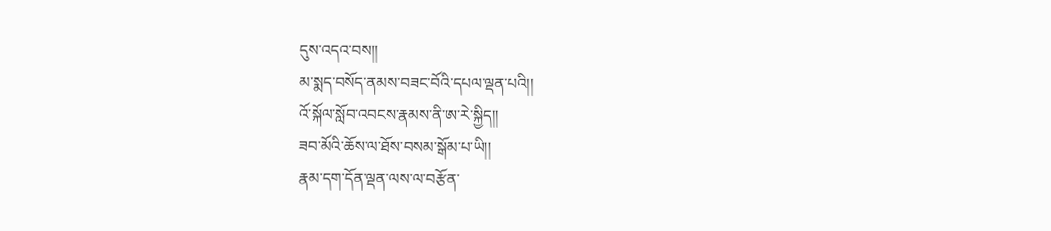དུས་འདའ་བས།།
མ་སྨད་བསོད་ནམས་བཟང་བོའི་དཔལ་ལྡན་པའི།།
འོ་སྐོལ་སློབ་འབངས་རྣམས་ནི་ཨ་རེ་སྐྱིད།།
ཟབ་མོའི་ཆོས་ལ་ཐོས་བསམ་སྒོམ་པ་ཡི།།
རྣམ་དག་དོན་ལྡན་ལས་ལ་བརྩོན་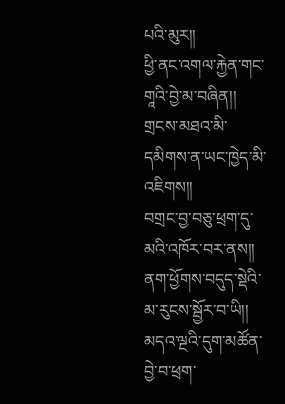པའི་མུར།།
ཕྱི་ནང་འགལ་རྐྱེན་གང་གཱའི་བྱེ་མ་བཞིན།།
གྲངས་མཐའ་མི་དམིགས་ན་ཡང་ཁྱེད་མི་འཇིགས།།
བགྲང་བྱ་བཅུ་ཕྲག་དུ་མའི་འཁོར་བར་ནས།།
ནག་ཕྱོགས་བདུད་སྡེའི་མ་རུངས་སྦྱོར་བ་ཡི།།
མདའ་ལྔའི་དུག་མཚོན་བྱེ་བ་ཕྲག་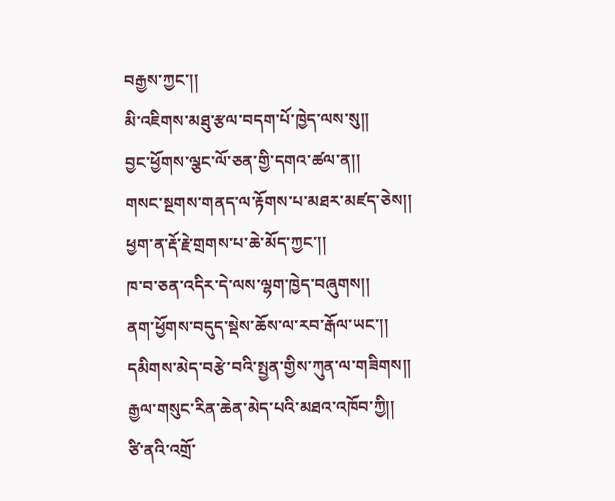བརྒྱས་ཀྱང་།།
མི་འཇིགས་མཐུ་རྩལ་བདག་པོ་ཁྱེད་ལས་སུ།།
བྱང་ཕྱོགས་ལྕང་ལོ་ཅན་གྱི་དགའ་ཚལ་ན།།
གསང་སྔགས་གནད་ལ་རྟོགས་པ་མཐར་མཛད་ཅེས།།
ཕྱག་ན་རྡོ་རྗེ་གྲགས་པ་ཆེ་མོད་ཀྱང་།།
ཁ་བ་ཅན་འདིར་དེ་ལས་ལྷག་ཁྱེད་བཞུགས།།
ནག་ཕྱོགས་བདུད་སྡེས་ཆོས་ལ་རབ་རྒོལ་ཡང་།།
དམིགས་མེད་བརྩེ་བའི་སྤྱན་གྱིས་ཀུན་ལ་གཟིགས།།
རྒྱལ་གསུང་རིན་ཆེན་མེད་པའི་མཐའ་འཁོབ་ཀྱི།།
ཙི་ནའི་འགྲོ་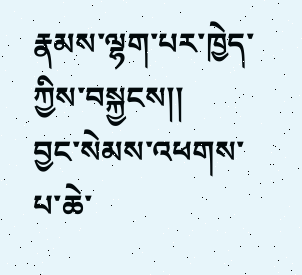རྣམས་ལྷག་པར་ཁྱེད་ཀྱིས་བསྐྱངས།།
བྱང་སེམས་འཕགས་པ་ཆེ་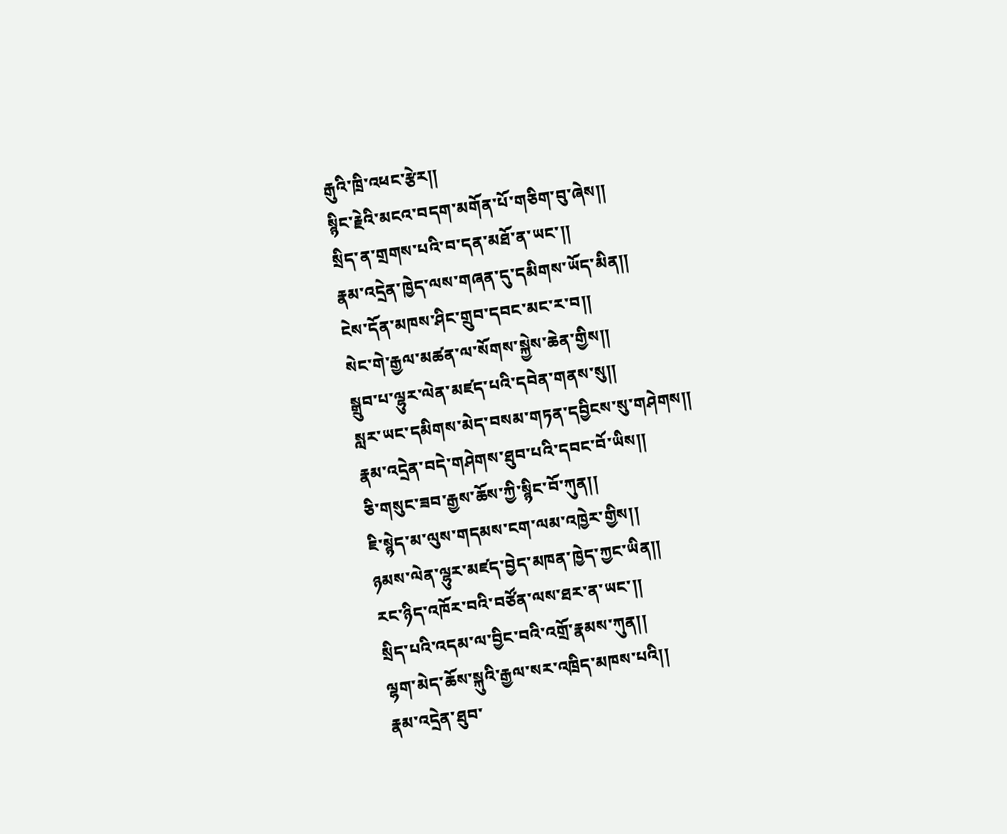རྒུའི་ཁྲི་འཕང་རྩེར།།
སྙིང་རྗེའི་མངའ་བདག་མགོན་པོ་གཅིག་བུ་ཞེས།།
སྲིད་ན་གྲགས་པའི་བ་དན་མཐོ་ན་ཡང་།།
རྣམ་འདྲེན་ཁྱེད་ལས་གཞན་དུ་དམིགས་ཡོད་མིན།།
ངེས་དོན་མཁས་ཤིང་གྲུབ་དབང་མང་ར་བ།།
སེང་གེ་རྒྱལ་མཚན་ལ་སོགས་སྐྱེས་ཆེན་གྱིས།།
སྒྲུབ་པ་ལྷུར་ལེན་མཛད་པའི་དབེན་གནས་སུ།།
སླར་ཡང་དམིགས་མེད་བསམ་གཏན་དབྱིངས་སུ་གཤེགས།།
རྣམ་འདྲེན་བདེ་གཤེགས་ཐུབ་པའི་དབང་བོ་ཡིས།།
ཅི་གསུང་ཟབ་རྒྱས་ཆོས་ཀྱི་སྙིང་བོ་ཀུན།།
ཇི་སྙེད་མ་ལུས་གདམས་ངག་ལམ་འཁྱེར་གྱིས།།
ཉམས་ལེན་ལྷུར་མཛད་བྱེད་མཁན་ཁྱེད་ཀྱང་ཡིན།།
རང་ཉིད་འཁོར་བའི་བཙོན་ལས་ཐར་ན་ཡང་།།
སྲིད་པའི་འདམ་ལ་བྱིང་བའི་འགྲོ་རྣམས་ཀུན།།
ལྷག་མེད་ཆོས་སྐུའི་རྒྱལ་སར་འཁྲིད་མཁས་པའི།།
རྣམ་འདྲེན་ཐུབ་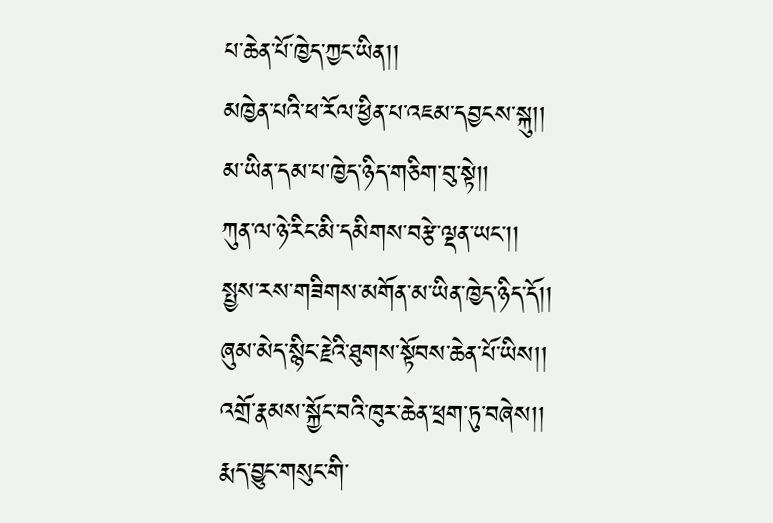པ་ཆེན་པོ་ཁྱེད་ཀྱང་ཡིན།།
མཁྱེན་པའི་ཕ་རོལ་ཕྱིན་པ་འཇམ་དབྱངས་སྐུ།།
མ་ཡིན་དམ་པ་ཁྱེད་ཉིད་གཅིག་བུ་སྟེ།།
ཀུན་ལ་ཉེ་རིང་མི་དམིགས་བརྩེ་ལྡན་ཡང་།།
སྤྱས་རས་གཟིགས་མགོན་མ་ཡིན་ཁྱེད་ཉིད་དོ།།
ཞུམ་མེད་སྙིང་རྗེའི་ཐུགས་སྟོབས་ཆེན་པོ་ཡིས།།
འགྲོ་རྣམས་སྐྱོང་བའི་ཁུར་ཆེན་ཕྲག་ཏུ་བཞེས།།
རྨད་བྱུང་གསུང་གི་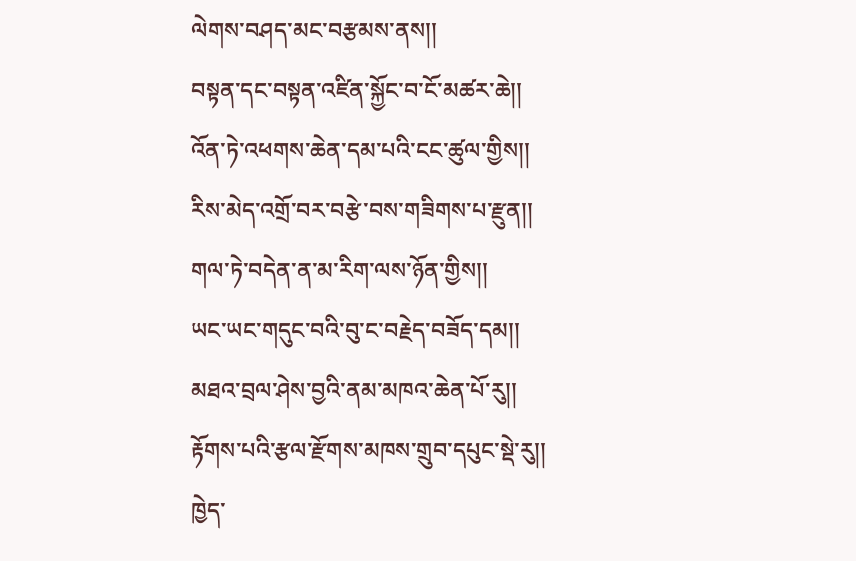ལེགས་བཤད་མང་བརྩམས་ནས།།
བསྟན་དང་བསྟན་འཛིན་སྐྱོང་བ་ངོ་མཚར་ཆེ།།
འོན་ཏེ་འཕགས་ཆེན་དམ་པའི་ངང་ཚུལ་གྱིས།།
རིས་མེད་འགྲོ་བར་བརྩེ་བས་གཟིགས་པ་རྫུན།།
གལ་ཏེ་བདེན་ན་མ་རིག་ལས་ཉོན་གྱིས།།
ཡང་ཡང་གདུང་བའི་བུ་ང་བརྗེད་བཟོད་དམ།།
མཐའ་བྲལ་ཤེས་བྱའི་ནམ་མཁའ་ཆེན་པོ་རུ།།
རྟོགས་པའི་རྩལ་རྫོགས་མཁས་གྲུབ་དཔུང་སྡེ་རུ།།
ཁྱེད་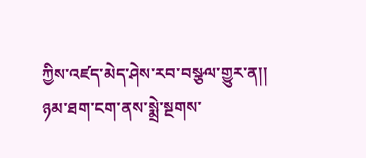ཀྱིས་འཛད་མེད་ཤེས་རབ་བསྩལ་གྱུར་ན།།
ཉམ་ཐག་ངག་ནས་སྨྲེ་སྔགས་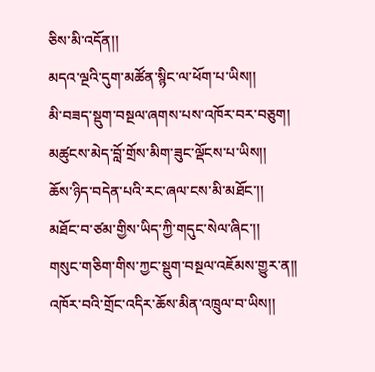ཅིས་མི་འདོན།།
མདའ་ལྔའི་དུག་མཚོན་སྙིང་ལ་ཕོག་པ་ཡིས།།
མི་བཟད་སྡུག་བསྔལ་ཞགས་པས་འཁོར་བར་བཅུག།
མཚུངས་མེད་བློ་གྲོས་མིག་ཟུང་ལྡོངས་པ་ཡིས།།
ཆོས་ཉིད་བདེན་པའི་རང་ཞལ་ངས་མི་མཐོང་།།
མཐོང་བ་ཙམ་གྱིས་ཡིད་ཀྱི་གདུང་སེལ་ཞིང་།།
གསུང་གཅིག་གིས་ཀྱང་སྡུག་བསྔལ་འཇོམས་གྱུར་ན།།
འཁོར་བའི་གྲོང་འདིར་ཆོས་མིན་འཁྲུལ་བ་ཡིས།།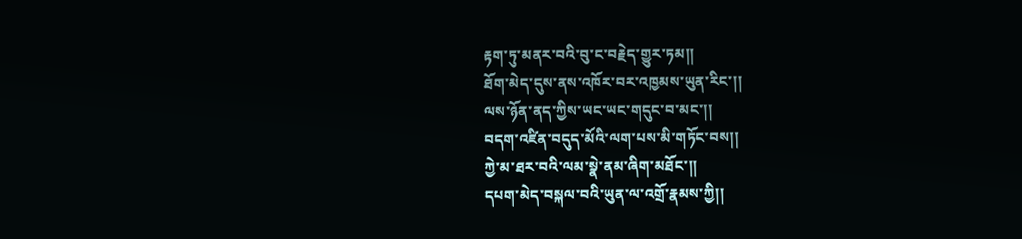རྟག་ཏུ་མནར་བའི་བུ་ང་བརྗེད་གྱུར་ཏམ།།
ཐོག་མེད་དུས་ནས་འཁོར་བར་འཁྱམས་ཡུན་རིང་།།
ལས་ཉོན་ནད་ཀྱིས་ཡང་ཡང་གདུང་བ་མང་།།
བདག་འཛིན་བདུད་མོའི་ལག་པས་མི་གཏོང་བས།།
ཀྱེ་མ་ཐར་བའི་ལམ་སྣེ་ནམ་ཞིག་མཐོང་།།
དཔག་མེད་བསྐལ་བའི་ཡུན་ལ་འགྲོ་རྣམས་ཀྱི།།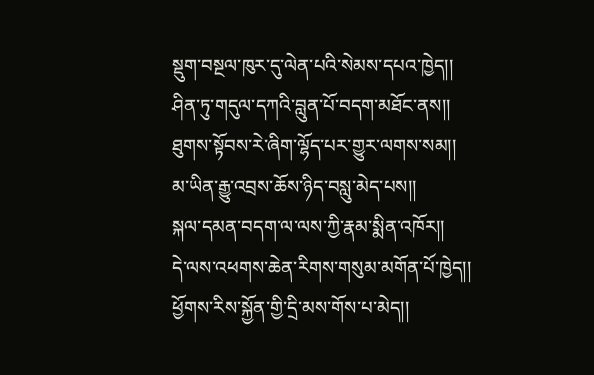སྡུག་བསྔལ་ཁུར་དུ་ལེན་པའི་སེམས་དཔའ་ཁྱེད།།
ཤིན་ཏུ་གདུལ་དཀའི་བླུན་པོ་བདག་མཐོང་ནས།།
ཐུགས་སྟོབས་རེ་ཞིག་ལྷོད་པར་གྱུར་ལགས་སམ།།
མ་ཡིན་རྒྱུ་འབྲས་ཆོས་ཉིད་བསླུ་མེད་པས།།
སྐལ་དམན་བདག་ལ་ལས་ཀྱི་རྣམ་སྨིན་འཁོར།།
དེ་ལས་འཕགས་ཆེན་རིགས་གསུམ་མགོན་པོ་ཁྱེད།།
ཕྱོགས་རིས་སྐྱོན་གྱི་དྲི་མས་གོས་པ་མེད།།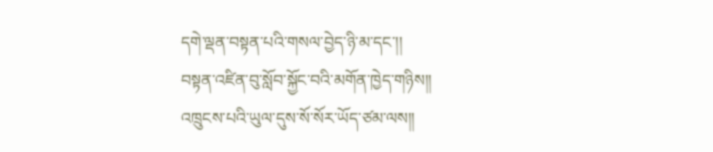དགེ་ལྡན་བསྟན་པའི་གསལ་བྱེད་ཉི་མ་དང་།།
བསྟན་འཛིན་བུ་སློབ་སྐྱོང་བའི་མགོན་ཁྱེད་གཉིས།།
འཁྲུངས་པའི་ཡུལ་དུས་སོ་སོར་ཡོད་ཙམ་ལས།།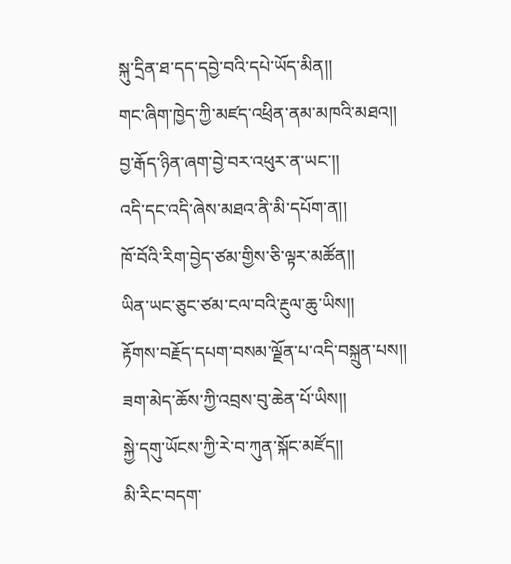སྐུ་དྲིན་ཐ་དད་དབྱེ་བའི་དཔེ་ཡོད་མིན།།
གང་ཞིག་ཁྱེད་ཀྱི་མཛད་འཕྲིན་ནམ་མཁའི་མཐའ།།
བྱ་རྒོད་ཉིན་ཞག་བྱེ་བར་འཕུར་ན་ཡང་།།
འདི་དང་འདི་ཞེས་མཐའ་ནི་མི་དཔོག་ན།།
ཁོ་བོའི་རིག་བྱེད་ཙམ་གྱིས་ཅི་ལྟར་མཚོན།།
ཡིན་ཡང་ཅུང་ཙམ་ངལ་བའི་རྔུལ་ཆུ་ཡིས།།
རྟོགས་བརྗོད་དཔག་བསམ་ལྗོན་པ་འདི་བསྐྲུན་པས།།
ཟག་མེད་ཆོས་ཀྱི་འབྲས་བུ་ཆེན་པོ་ཡིས།།
སྐྱེ་དགུ་ཡོངས་ཀྱི་རེ་བ་ཀུན་སྐོང་མཛོད།།
མི་རིང་བདག་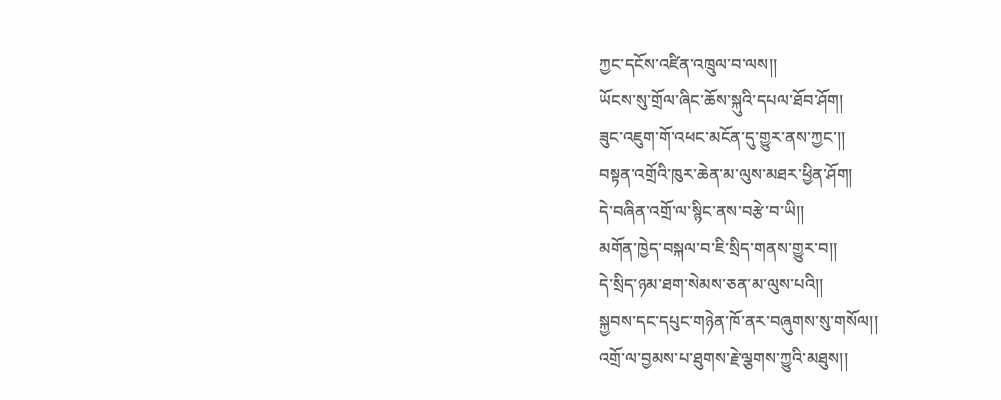ཀྱང་དངོས་འཛིན་འཁྲུལ་བ་ལས།།
ཡོངས་སུ་གྲོལ་ཞིང་ཆོས་སྐུའི་དཔལ་ཐོབ་ཤོག།
ཟུང་འཇུག་གོ་འཕང་མངོན་དུ་གྱུར་ནས་ཀྱང་།།
བསྟན་འགྲོའི་ཁུར་ཆེན་མ་ལུས་མཐར་ཕྱིན་ཤོག།
དེ་བཞིན་འགྲོ་ལ་སྙིང་ནས་བརྩེ་བ་ཡི།།
མགོན་ཁྱེད་བསྐལ་བ་ཇི་སྲིད་གནས་གྱུར་བ།།
དེ་སྲིད་ཉམ་ཐག་སེམས་ཅན་མ་ལུས་པའི།།
སྐྱབས་དང་དཔུང་གཉེན་ཁོ་ནར་བཞུགས་སུ་གསོལ།།
འགྲོ་ལ་བྱམས་པ་ཐུགས་རྗེ་ལྕགས་ཀྱུའི་མཐུས།།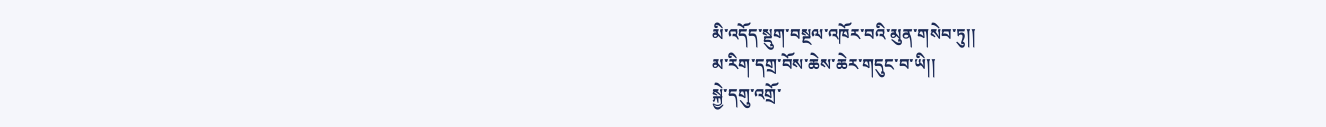མི་འདོད་སྡུག་བསྔལ་འཁོར་བའི་མུན་གསེབ་ཏུ།།
མ་རིག་དགྲ་བོས་ཆེས་ཆེར་གདུང་བ་ཡི།།
སྐྱེ་དགུ་འགྲོ་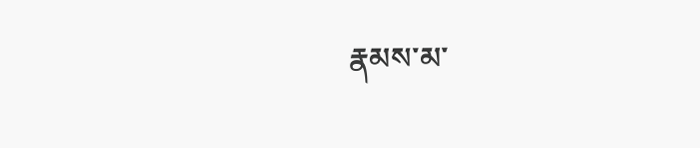རྣམས་མ་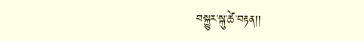བསྐྱུར་སྐུ་ཚེ་བརྟན།།